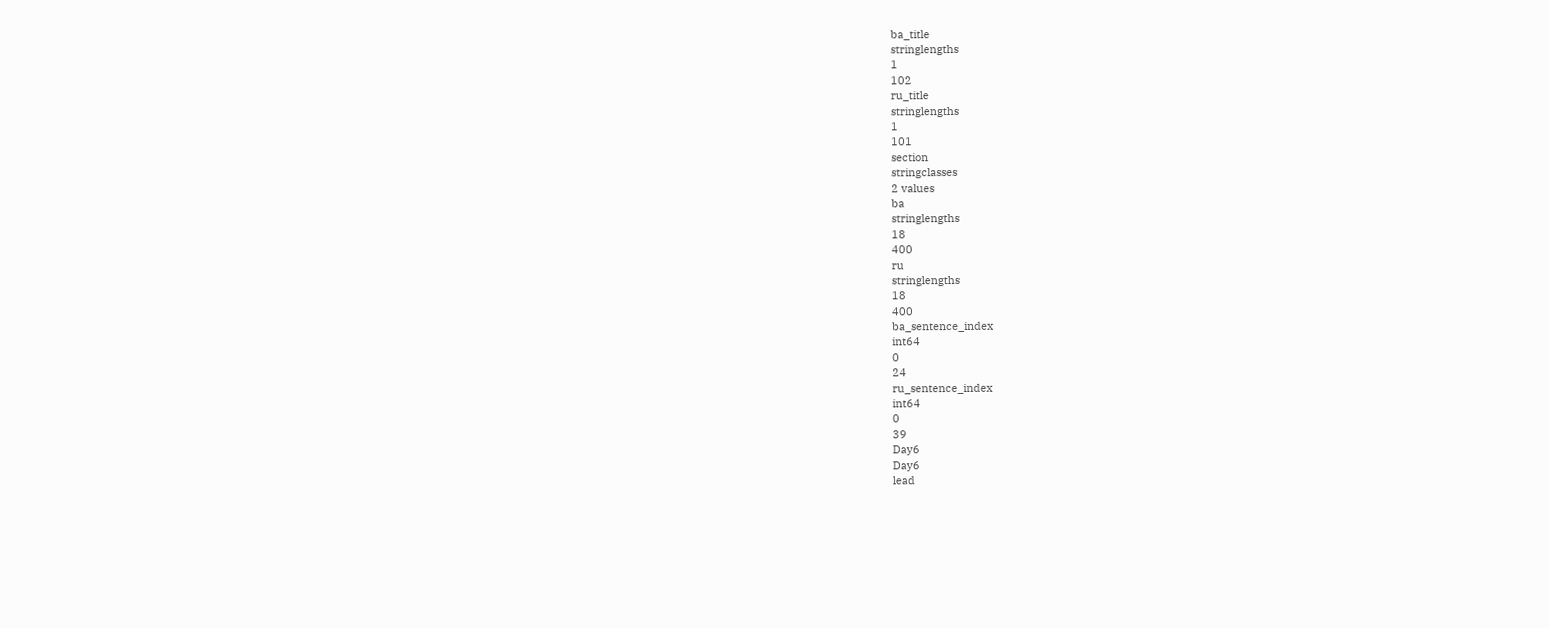ba_title
stringlengths
1
102
ru_title
stringlengths
1
101
section
stringclasses
2 values
ba
stringlengths
18
400
ru
stringlengths
18
400
ba_sentence_index
int64
0
24
ru_sentence_index
int64
0
39
Day6
Day6
lead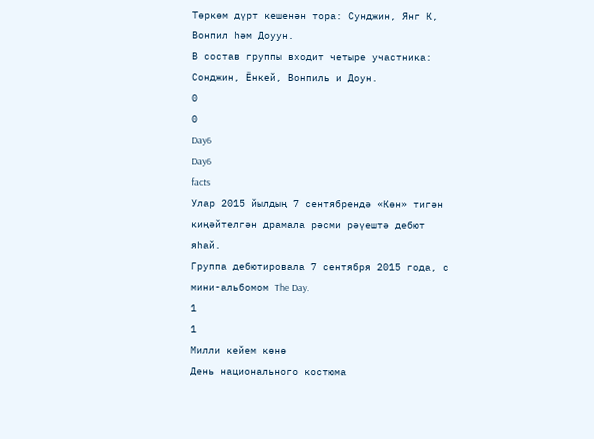Төркөм дүрт кешенән тора: Сунджин, Янг К, Вонпил һәм Доуун.
В состав группы входит четыре участника: Сонджин, Ёнкей, Вонпиль и Доун.
0
0
Day6
Day6
facts
Улар 2015 йылдың 7 сентябрендә «Көн» тигән киңәйтелгән драмала рәсми рәүештә дебют яһай.
Группа дебютировала 7 сентября 2015 года, с мини-альбомом The Day.
1
1
Милли кейем көнө
День национального костюма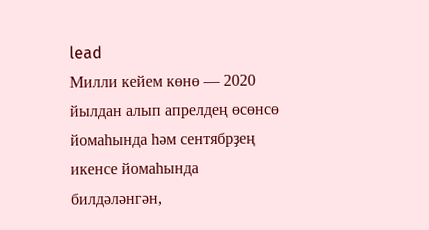lead
Милли кейем көнө — 2020 йылдан алып апрелдең өсөнсө йомаһында һәм сентябрҙең икенсе йомаһында билдәләнгән,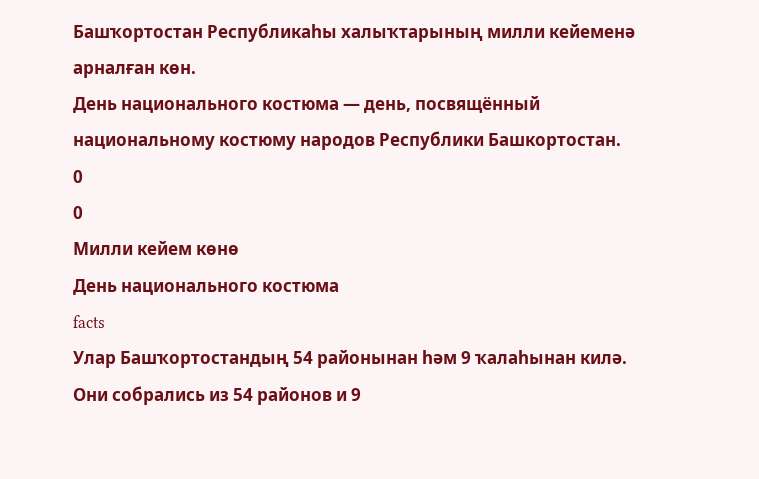Башҡортостан Республикаһы халыҡтарының милли кейеменә арналған көн.
День национального костюма — день, посвящённый национальному костюму народов Республики Башкортостан.
0
0
Милли кейем көнө
День национального костюма
facts
Улар Башҡортостандың 54 районынан һәм 9 ҡалаһынан килә.
Они собрались из 54 районов и 9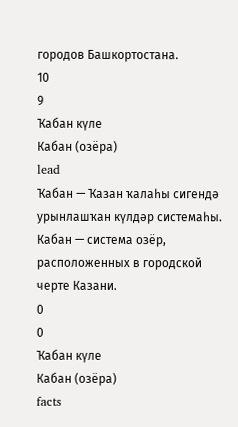городов Башкортостана.
10
9
Ҡабан күле
Кабан (озёра)
lead
Ҡабан — Ҡазан ҡалаһы сигендә урынлашҡан күлдәр системаһы.
Кабан — система озёр, расположенных в городской черте Казани.
0
0
Ҡабан күле
Кабан (озёра)
facts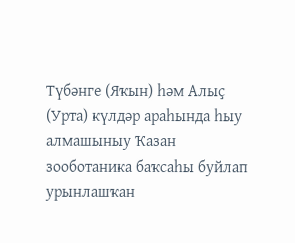Түбәнге (Яҡын) һәм Алыҫ (Урта) күлдәр араһында һыу алмашыныу Ҡазан зооботаника баҡсаһы буйлап урынлашҡан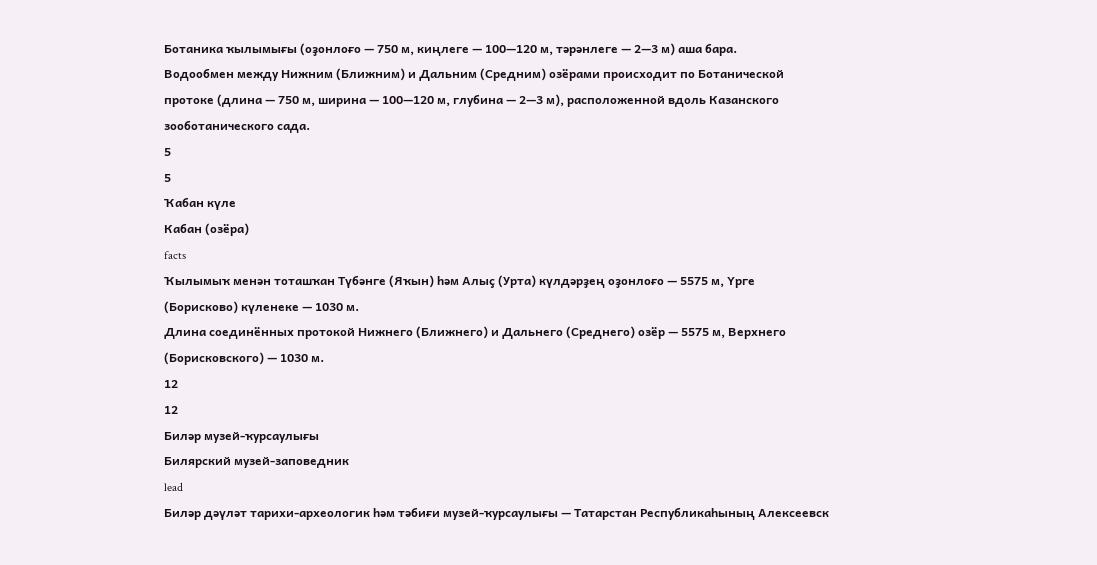Ботаника ҡылымығы (оҙонлоғо — 750 м, киңлеге — 100—120 м, тәрәнлеге — 2—3 м) аша бара.
Водообмен между Нижним (Ближним) и Дальним (Средним) озёрами происходит по Ботанической протоке (длина — 750 м, ширина — 100—120 м, глубина — 2—3 м), расположенной вдоль Казанского зооботанического сада.
5
5
Ҡабан күле
Кабан (озёра)
facts
Ҡылымыҡ менән тоташҡан Түбәнге (Яҡын) һәм Алыҫ (Урта) күлдәрҙең оҙонлоғо — 5575 м, Үрге (Борисково) күленеке — 1030 м.
Длина соединённых протокой Нижнего (Ближнего) и Дальнего (Среднего) озёр — 5575 м, Верхнего (Борисковского) — 1030 м.
12
12
Биләр музей-ҡурсаулығы
Билярский музей-заповедник
lead
Биләр дәүләт тарихи-археологик һәм тәбиғи музей-ҡурсаулығы — Татарстан Республикаһының Алексеевск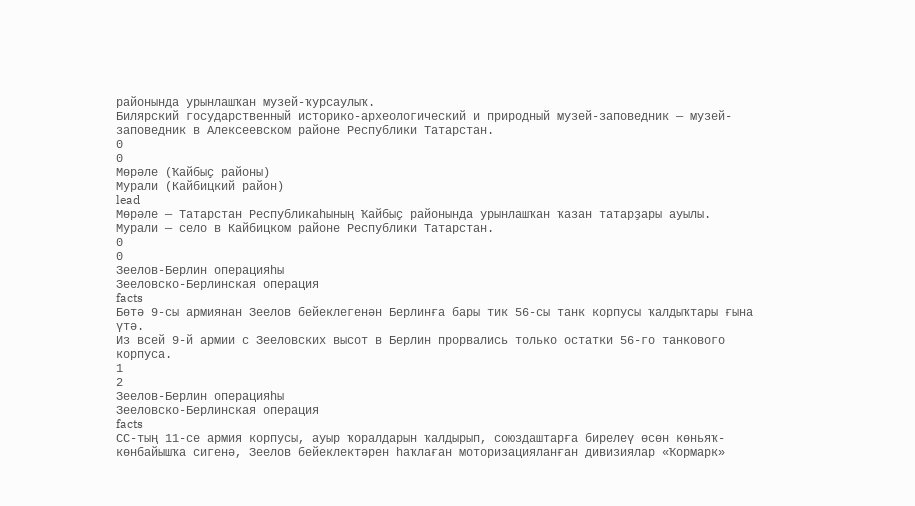районында урынлашҡан музей-ҡурсаулыҡ.
Билярский государственный историко-археологический и природный музей-заповедник — музей-заповедник в Алексеевском районе Республики Татарстан.
0
0
Мөрәле (Ҡайбыҫ районы)
Мурали (Кайбицкий район)
lead
Мөрәле — Татарстан Республикаһының Ҡайбыҫ районында урынлашҡан ҡазан татарҙары ауылы.
Мурали — село в Кайбицком районе Республики Татарстан.
0
0
Зеелов-Берлин операцияһы
Зееловско-Берлинская операция
facts
Бөтә 9-сы армиянан Зеелов бейеклегенән Берлинға бары тик 56-сы танк корпусы ҡалдыҡтары ғына үтә.
Из всей 9-й армии с Зееловских высот в Берлин прорвались только остатки 56-го танкового корпуса.
1
2
Зеелов-Берлин операцияһы
Зееловско-Берлинская операция
facts
СС-тың 11-се армия корпусы, ауыр ҡоралдарын ҡалдырып, союздаштарға бирелеү өсөн көньяҡ-көнбайышҡа сигенә, Зеелов бейеклектәрен һаҡлаған моторизацияланған дивизиялар «Ҡормарк»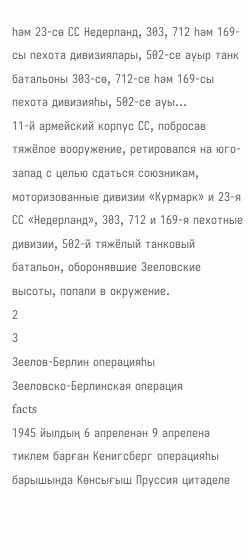һәм 23-сө СС Недерланд, 303, 712 һәм 169-сы пехота дивизиялары, 502-се ауыр танк батальоны 303-сө, 712-се һәм 169-сы пехота дивизияһы, 502-се ауы...
11-й армейский корпус СС, побросав тяжёлое вооружение, ретировался на юго-запад с целью сдаться союзникам, моторизованные дивизии «Курмарк» и 23-я СС «Недерланд», 303, 712 и 169-я пехотные дивизии, 502-й тяжёлый танковый батальон, оборонявшие Зееловские высоты, попали в окружение.
2
3
Зеелов-Берлин операцияһы
Зееловско-Берлинская операция
facts
1945 йылдың 6 апреленән 9 апреленә тиклем барған Кенигсберг операцияһы барышында Көнсығыш Пруссия цитаделе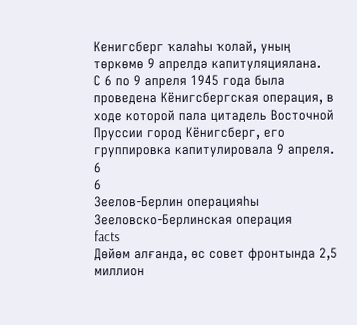Кенигсберг ҡалаһы ҡолай, уның төркөмө 9 апрелдә капитуляциялана.
С 6 по 9 апреля 1945 года была проведена Кёнигсбергская операция, в ходе которой пала цитадель Восточной Пруссии город Кёнигсберг, его группировка капитулировала 9 апреля.
6
6
Зеелов-Берлин операцияһы
Зееловско-Берлинская операция
facts
Дөйөм алғанда, өс совет фронтында 2,5 миллион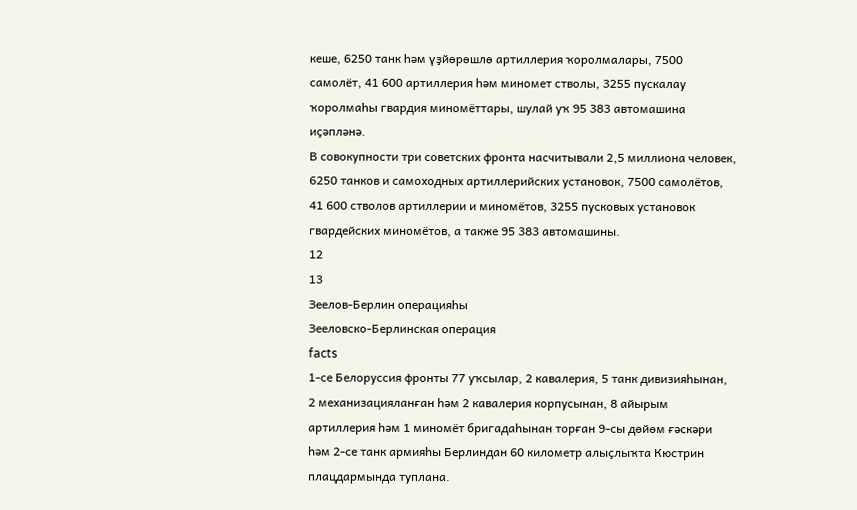кеше, 6250 танк һәм үҙйөрөшлө артиллерия ҡоролмалары, 7500 самолёт, 41 600 артиллерия һәм миномет стволы, 3255 пускалау ҡоролмаһы гвардия миномёттары, шулай уҡ 95 383 автомашина иҫәпләнә.
В совокупности три советских фронта насчитывали 2,5 миллиона человек, 6250 танков и самоходных артиллерийских установок, 7500 самолётов, 41 600 стволов артиллерии и миномётов, 3255 пусковых установок гвардейских миномётов, а также 95 383 автомашины.
12
13
Зеелов-Берлин операцияһы
Зееловско-Берлинская операция
facts
1-се Белоруссия фронты 77 уҡсылар, 2 кавалерия, 5 танк дивизияһынан, 2 механизацияланған һәм 2 кавалерия корпусынан, 8 айырым артиллерия һәм 1 миномёт бригадаһынан торған 9-сы дөйөм ғәскәри һәм 2-се танк армияһы Берлиндан 60 километр алыҫлыҡта Кюстрин плацдармында туплана.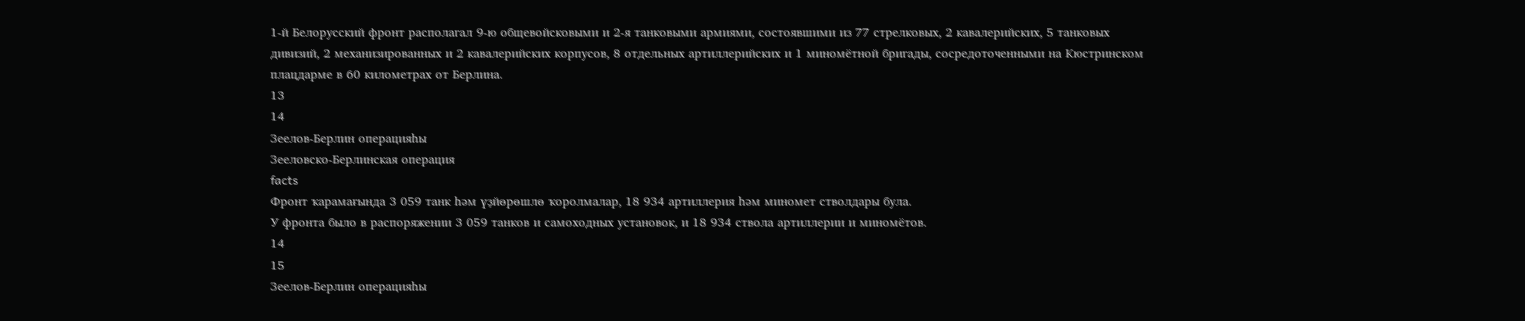1-й Белорусский фронт располагал 9-ю общевойсковыми и 2-я танковыми армиями, состоявшими из 77 стрелковых, 2 кавалерийских, 5 танковых дивизий, 2 механизированных и 2 кавалерийских корпусов, 8 отдельных артиллерийских и 1 миномётной бригады, сосредоточенными на Кюстринском плацдарме в 60 километрах от Берлина.
13
14
Зеелов-Берлин операцияһы
Зееловско-Берлинская операция
facts
Фронт ҡарамағында 3 059 танк һәм үҙйөрөшлө ҡоролмалар, 18 934 артиллерия һәм миномет стволдары була.
У фронта было в распоряжении 3 059 танков и самоходных установок, и 18 934 ствола артиллерии и миномётов.
14
15
Зеелов-Берлин операцияһы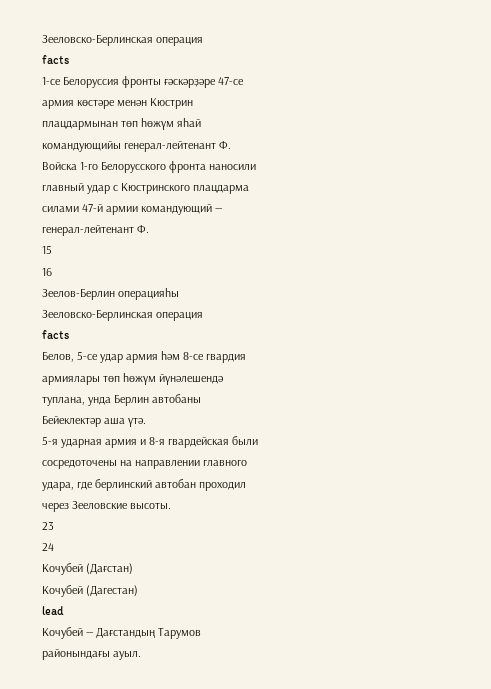Зееловско-Берлинская операция
facts
1-се Белоруссия фронты ғәскәрҙәре 47-се армия көстәре менән Кюстрин плацдармынан төп һөжүм яһай командующийы генерал-лейтенант Ф.
Войска 1-го Белорусского фронта наносили главный удар с Кюстринского плацдарма силами 47-й армии командующий — генерал-лейтенант Ф.
15
16
Зеелов-Берлин операцияһы
Зееловско-Берлинская операция
facts
Белов, 5-се удар армия һәм 8-се гвардия армиялары төп һөжүм йүнәлешендә туплана, унда Берлин автобаны Бейеклектәр аша үтә.
5-я ударная армия и 8-я гвардейская были сосредоточены на направлении главного удара, где берлинский автобан проходил через Зееловские высоты.
23
24
Кочубей (Дағстан)
Кочубей (Дагестан)
lead
Кочубей — Дағстандың Тарумов районындағы ауыл.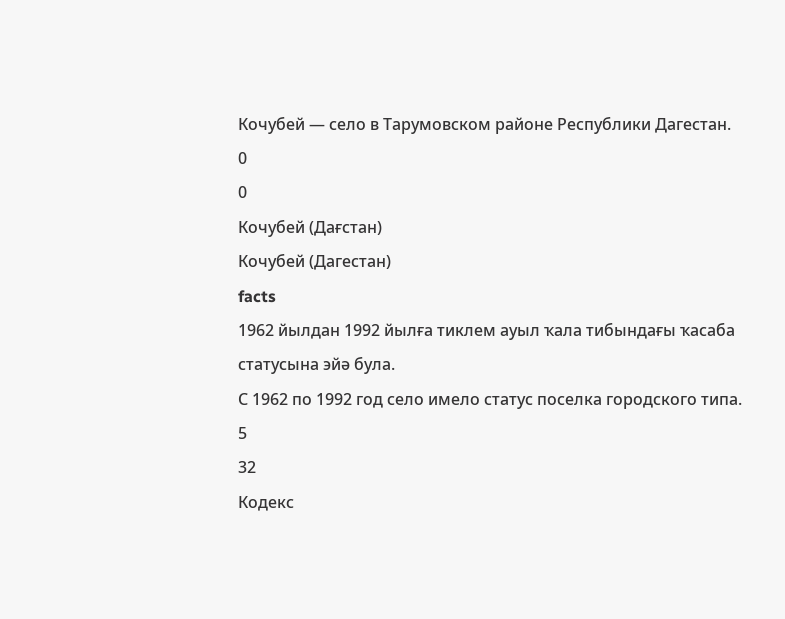Кочубей — село в Тарумовском районе Республики Дагестан.
0
0
Кочубей (Дағстан)
Кочубей (Дагестан)
facts
1962 йылдан 1992 йылға тиклем ауыл ҡала тибындағы ҡасаба статусына эйә була.
С 1962 по 1992 год село имело статус поселка городского типа.
5
32
Кодекс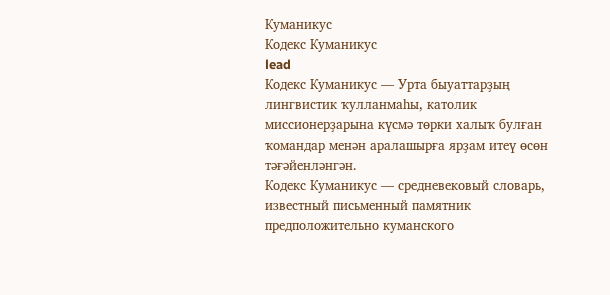Куманикус
Кодекс Куманикус
lead
Кодекс Куманикус — Урта быуаттарҙың лингвистик ҡулланмаһы, католик миссионерҙарына күсмә төрки халыҡ булған ҡомандар менән аралашырға ярҙам итеү өсөн тәғәйенләнгән.
Кодекс Куманикус — средневековый словарь, известный письменный памятник предположительно куманского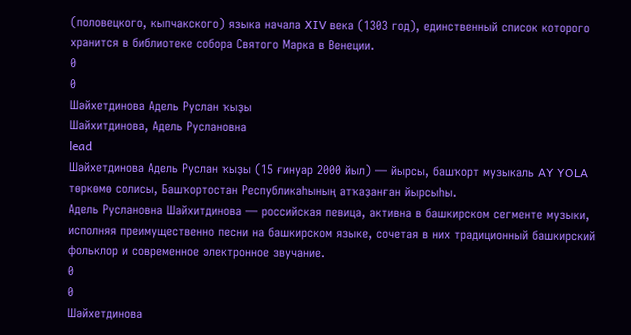(половецкого, кыпчакского) языка начала XIV века (1303 год), единственный список которого хранится в библиотеке собора Святого Марка в Венеции.
0
0
Шәйхетдинова Адель Руслан ҡыҙы
Шайхитдинова, Адель Руслановна
lead
Шәйхетдинова Адель Руслан ҡыҙы (15 ғинуар 2000 йыл) — йырсы, башҡорт музыкаль AY YOLA төркөмө солисы, Башҡортостан Республикаһының атҡаҙанған йырсыһы.
Адель Руслановна Шайхитдинова — российская певица, активна в башкирском сегменте музыки, исполняя преимущественно песни на башкирском языке, сочетая в них традиционный башкирский фольклор и современное электронное звучание.
0
0
Шәйхетдинова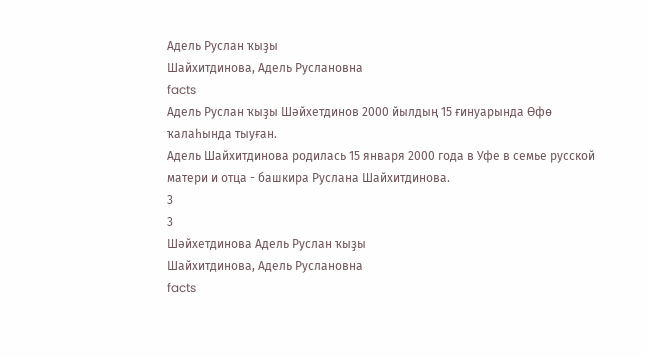Адель Руслан ҡыҙы
Шайхитдинова, Адель Руслановна
facts
Адель Руслан ҡыҙы Шәйхетдинов 2000 йылдың 15 ғинуарында Өфө ҡалаһында тыуған.
Адель Шайхитдинова родилась 15 января 2000 года в Уфе в семье русской матери и отца - башкира Руслана Шайхитдинова.
3
3
Шәйхетдинова Адель Руслан ҡыҙы
Шайхитдинова, Адель Руслановна
facts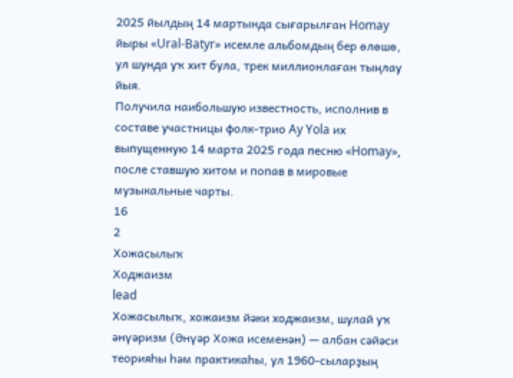2025 йылдың 14 мартында сығарылған Homay йыры «Ural-Batyr» исемле альбомдың бер өлөшө, ул шунда уҡ хит була, трек миллионлаған тыңлау йыя.
Получила наибольшую известность, исполнив в составе участницы фолк-трио Ay Yola их выпущенную 14 марта 2025 года песню «Homay», после ставшую хитом и попав в мировые музыкальные чарты.
16
2
Хожасылыҡ
Ходжаизм
lead
Хожасылыҡ, хожаизм йәки ходжаизм, шулай уҡ әнүәризм (Әнүәр Хожа исеменән) — албан сәйәси теорияһы һәм практикаһы, ул 1960-сыларҙың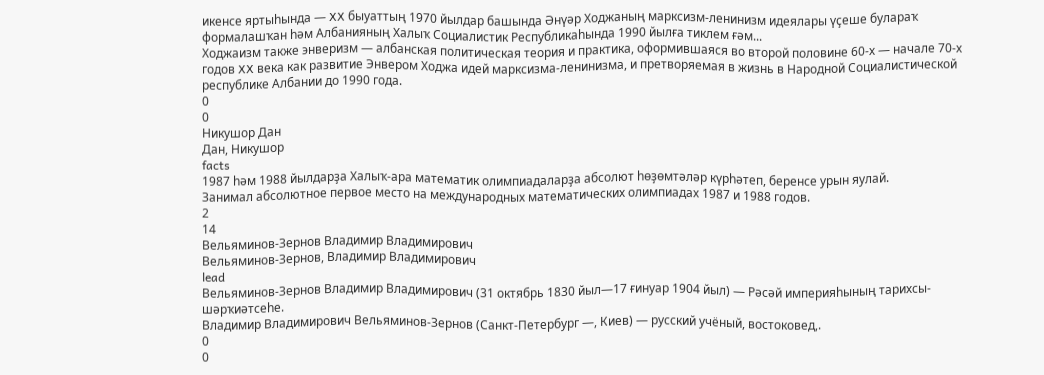икенсе яртыһында — XX быуаттың 1970 йылдар башында Әнүәр Ходжаның марксизм-ленинизм идеялары үҫеше булараҡ формалашҡан һәм Албанияның Халыҡ Социалистик Республикаһында 1990 йылға тиклем ғәм...
Ходжаизм также энверизм — албанская политическая теория и практика, оформившаяся во второй половине 60-х — начале 70-х годов XX века как развитие Энвером Ходжа идей марксизма-ленинизма, и претворяемая в жизнь в Народной Социалистической республике Албании до 1990 года.
0
0
Никушор Дан
Дан, Никушор
facts
1987 һәм 1988 йылдарҙа Халыҡ-ара математик олимпиадаларҙа абсолют һөҙөмтәләр күрһәтеп, беренсе урын яулай.
Занимал абсолютное первое место на международных математических олимпиадах 1987 и 1988 годов.
2
14
Вельяминов-Зернов Владимир Владимирович
Вельяминов-Зернов, Владимир Владимирович
lead
Вельяминов-Зернов Владимир Владимирович (31 октябрь 1830 йыл—17 ғинуар 1904 йыл) — Рәсәй империяһының тарихсы-шәрҡиәтсеһе.
Владимир Владимирович Вельяминов-Зернов (Санкт-Петербург —, Киев) — русский учёный, востоковед,.
0
0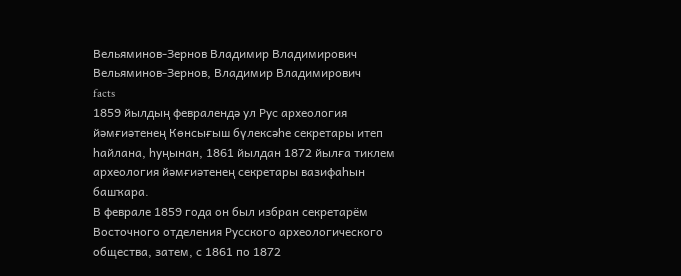Вельяминов-Зернов Владимир Владимирович
Вельяминов-Зернов, Владимир Владимирович
facts
1859 йылдың февралендә ул Рус археология йәмғиәтенең Көнсығыш бүлексәһе секретары итеп һайлана, һуңынан, 1861 йылдан 1872 йылға тиклем археология йәмғиәтенең секретары вазифаһын башҡара.
В феврале 1859 года он был избран секретарём Восточного отделения Русского археологического общества, затем, с 1861 по 1872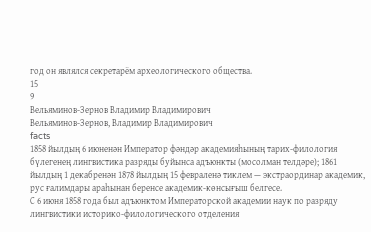год он являлся секретарём археологического общества.
15
9
Вельяминов-Зернов Владимир Владимирович
Вельяминов-Зернов, Владимир Владимирович
facts
1858 йылдың 6 июненән Император фәндәр академияһының тарих-филология бүлегенең лингвистика разряды буйынса адъюнкты (мосолман телдәре); 1861 йылдың 1 декабренән 1878 йылдың 15 февраленә тиклем — экстраординар академик, рус ғалимдары араһынан беренсе академик-көнсығыш белгесе.
С 6 июня 1858 года был адъюнктом Императорской академии наук по разряду лингвистики историко-филологического отделения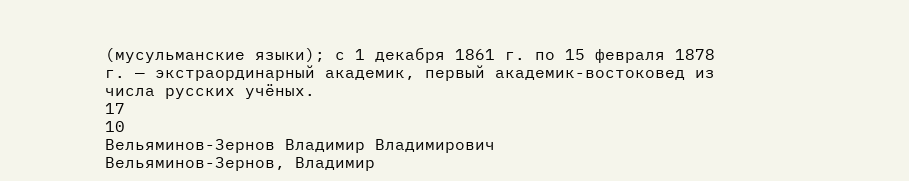(мусульманские языки); с 1 декабря 1861 г. по 15 февраля 1878 г. — экстраординарный академик, первый академик-востоковед из числа русских учёных.
17
10
Вельяминов-Зернов Владимир Владимирович
Вельяминов-Зернов, Владимир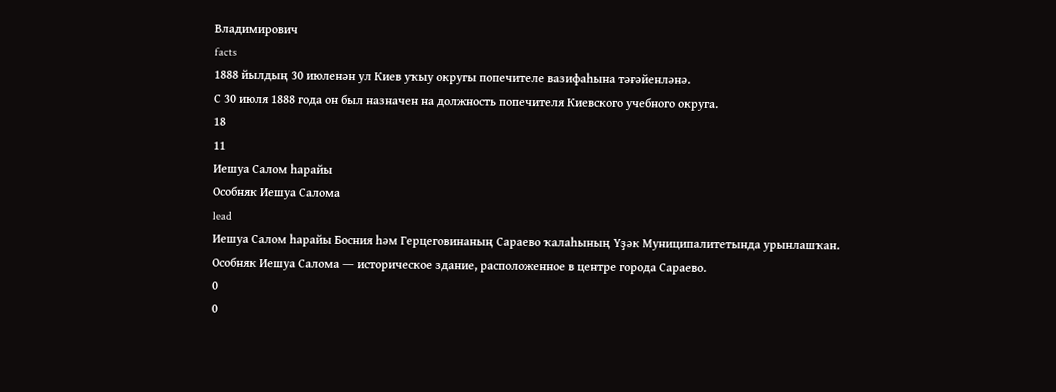Владимирович
facts
1888 йылдың 30 июленән ул Киев уҡыу округы попечителе вазифаһына тәғәйенләнә.
С 30 июля 1888 года он был назначен на должность попечителя Киевского учебного округа.
18
11
Иешуа Салом һарайы
Особняк Иешуа Салома
lead
Иешуа Салом һарайы Босния һәм Герцеговинаның Сараево ҡалаһының Үҙәк Муниципалитетында урынлашҡан.
Особняк Иешуа Салома ― историческое здание, расположенное в центре города Сараево.
0
0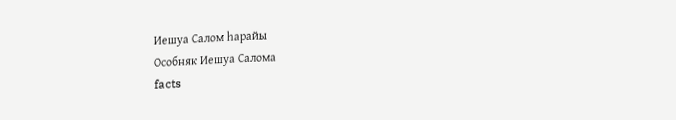Иешуа Салом һарайы
Особняк Иешуа Салома
facts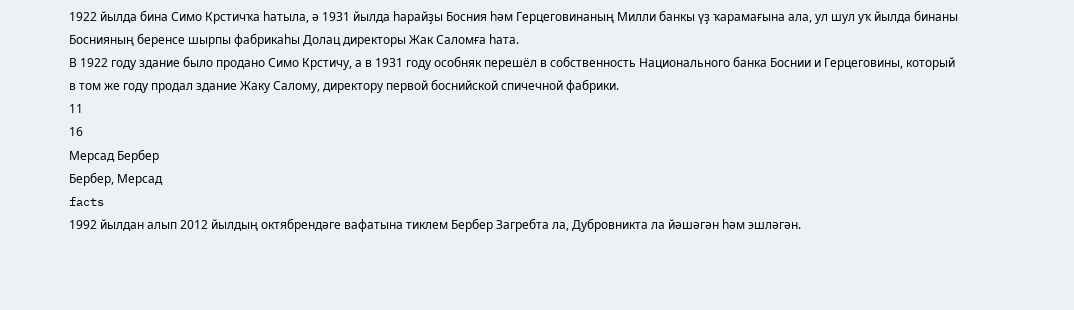1922 йылда бина Симо Крстичҡа һатыла, ә 1931 йылда һарайҙы Босния һәм Герцеговинаның Милли банкы үҙ ҡарамағына ала, ул шул уҡ йылда бинаны Боснияның беренсе шырпы фабрикаһы Долац директоры Жак Саломға һата.
В 1922 году здание было продано Симо Крстичу, а в 1931 году особняк перешёл в собственность Национального банка Боснии и Герцеговины, который в том же году продал здание Жаку Салому, директору первой боснийской спичечной фабрики.
11
16
Мерсад Бербер
Бербер, Мерсад
facts
1992 йылдан алып 2012 йылдың октябрендәге вафатына тиклем Бербер Загребта ла, Дубровникта ла йәшәгән һәм эшләгән.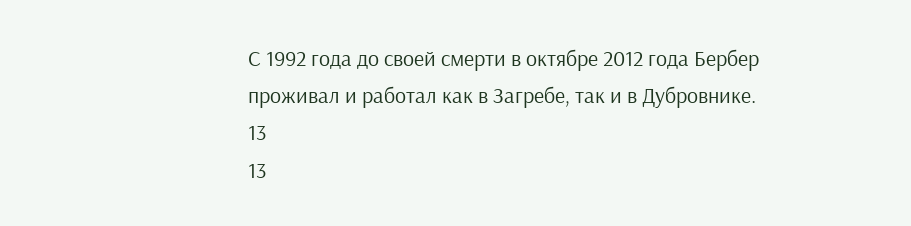С 1992 года до своей смерти в октябре 2012 года Бербер проживал и работал как в Загребе, так и в Дубровнике.
13
13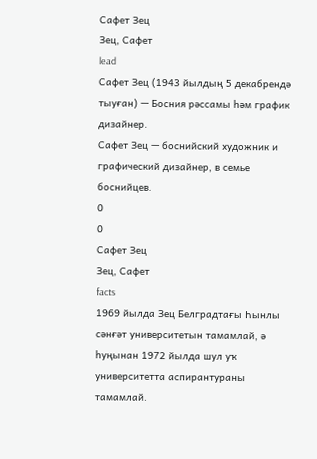Сафет Зец
Зец, Сафет
lead
Сафет Зец (1943 йылдың 5 декабрендә тыуған) — Босния рәссамы һәм график дизайнер.
Сафет Зец — боснийский художник и графический дизайнер, в семье боснийцев.
0
0
Сафет Зец
Зец, Сафет
facts
1969 йылда Зец Белградтағы Һынлы сәнғәт университетын тамамлай, ә һуңынан 1972 йылда шул уҡ университетта аспирантураны тамамлай.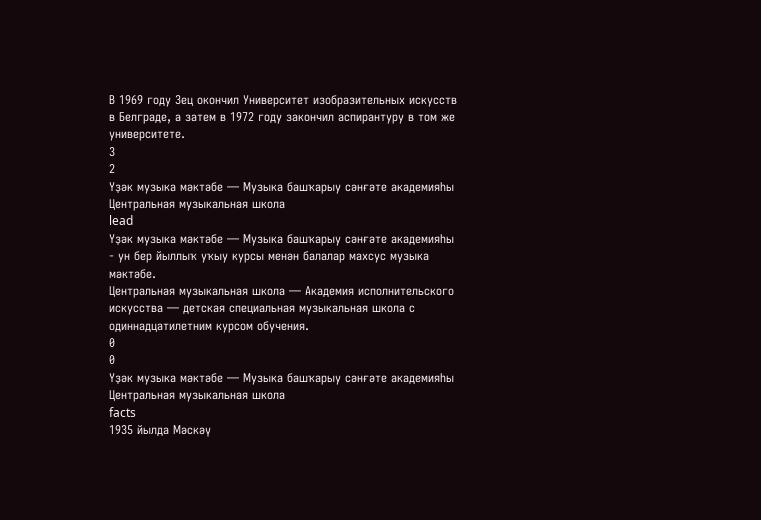В 1969 году Зец окончил Университет изобразительных искусств в Белграде, а затем в 1972 году закончил аспирантуру в том же университете.
3
2
Үҙәк музыка мәктәбе — Музыка башҡарыу сәнғәте академияһы
Центральная музыкальная школа
lead
Үҙәк музыка мәктәбе — Музыка башҡарыу сәнғәте академияһы - ун бер йыллыҡ уҡыу курсы менән балалар махсус музыка мәктәбе.
Центральная музыкальная школа — Академия исполнительского искусства — детская специальная музыкальная школа с одиннадцатилетним курсом обучения.
0
0
Үҙәк музыка мәктәбе — Музыка башҡарыу сәнғәте академияһы
Центральная музыкальная школа
facts
1935 йылда Мәскәү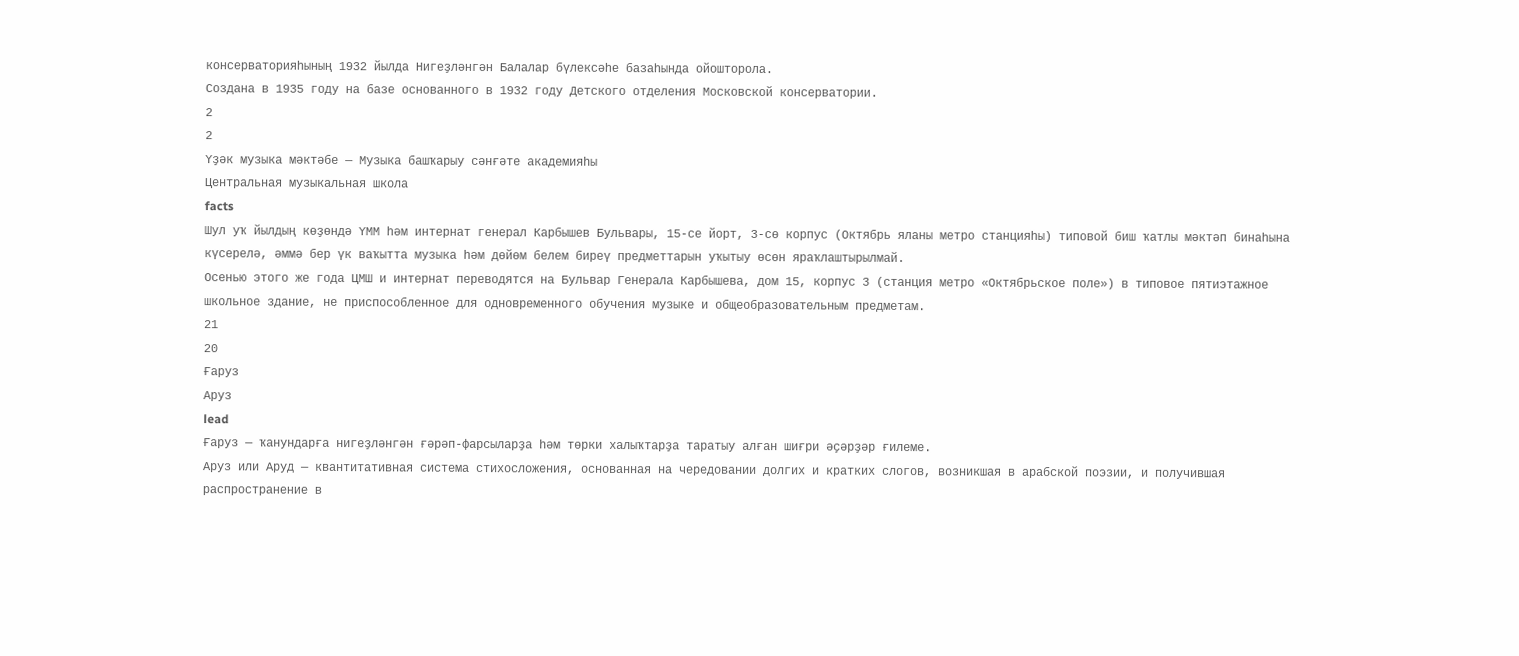консерваторияһының 1932 йылда Нигеҙләнгән Балалар бүлексәһе базаһында ойошторола.
Создана в 1935 году на базе основанного в 1932 году Детского отделения Московской консерватории.
2
2
Үҙәк музыка мәктәбе — Музыка башҡарыу сәнғәте академияһы
Центральная музыкальная школа
facts
Шул уҡ йылдың көҙөндә ҮММ һәм интернат генерал Карбышев Бульвары, 15-се йорт, 3-сө корпус (Октябрь яланы метро станцияһы) типовой биш ҡатлы мәктәп бинаһына күсерелә, әммә бер үк ваҡытта музыка һәм дөйөм белем биреү предметтарын уҡытыу өсөн яраҡлаштырылмай.
Осенью этого же года ЦМШ и интернат переводятся на Бульвар Генерала Карбышева, дом 15, корпус 3 (станция метро «Октябрьское поле») в типовое пятиэтажное школьное здание, не приспособленное для одновременного обучения музыке и общеобразовательным предметам.
21
20
Ғаруз
Аруз
lead
Ғаруз — ҡанундарға нигеҙләнгән ғәрәп-фарсыларҙа һәм төрки халыҡтарҙа таратыу алған шиғри әҫәрҙәр ғилеме.
Аруз или Аруд — квантитативная система стихосложения, основанная на чередовании долгих и кратких слогов, возникшая в арабской поэзии, и получившая распространение в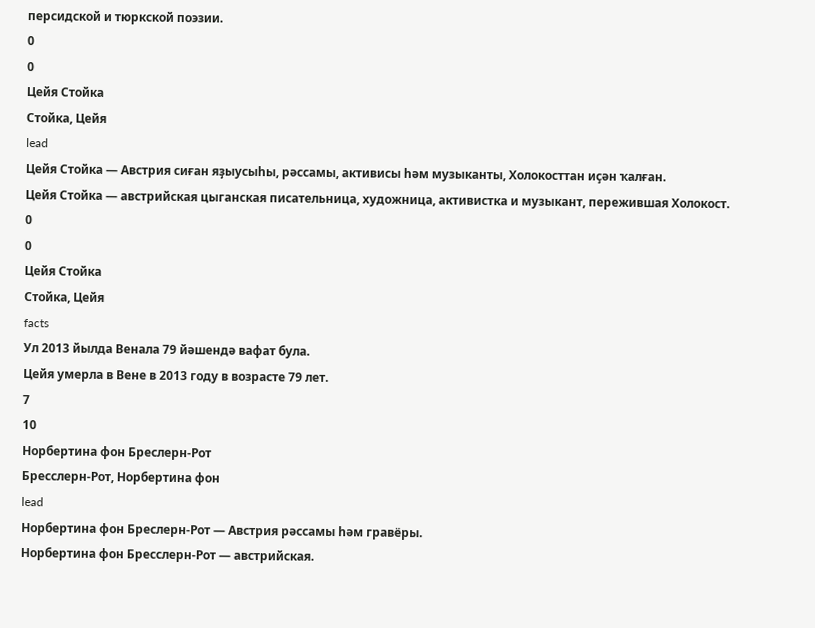персидской и тюркской поэзии.
0
0
Цейя Стойка
Стойка, Цейя
lead
Цейя Стойка — Австрия сиған яҙыусыһы, рәссамы, активисы һәм музыканты, Холокосттан иҫән ҡалған.
Цейя Стойка — австрийская цыганская писательница, художница, активистка и музыкант, пережившая Холокост.
0
0
Цейя Стойка
Стойка, Цейя
facts
Ул 2013 йылда Венала 79 йәшендә вафат була.
Цейя умерла в Вене в 2013 году в возрасте 79 лет.
7
10
Норбертина фон Бреслерн-Рот
Бресслерн-Рот, Норбертина фон
lead
Норбертина фон Бреслерн-Рот — Австрия рәссамы һәм гравёры.
Норбертина фон Бресслерн-Рот — австрийская.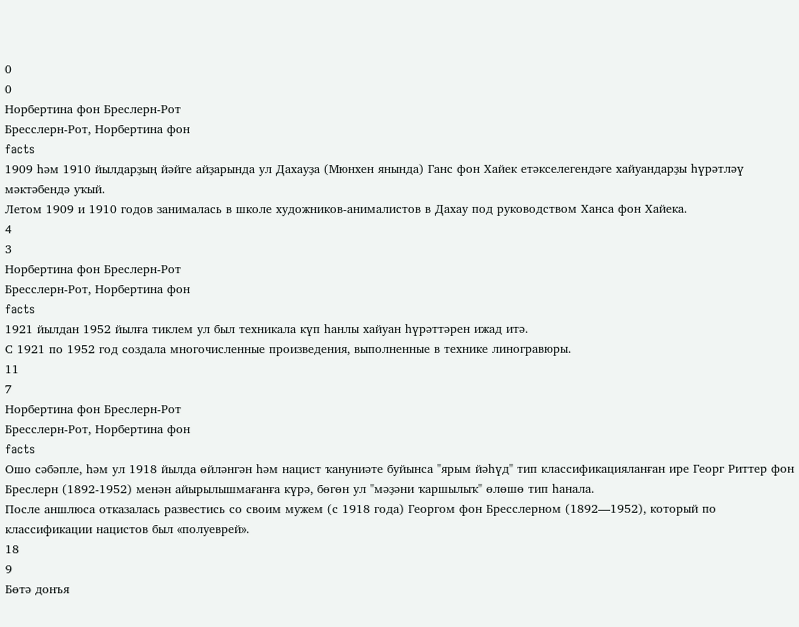0
0
Норбертина фон Бреслерн-Рот
Бресслерн-Рот, Норбертина фон
facts
1909 һәм 1910 йылдарҙың йәйге айҙарында ул Дахауҙа (Мюнхен янында) Ганс фон Хайек етәкселегендәге хайуандарҙы һүрәтләү мәктәбендә уҡый.
Летом 1909 и 1910 годов занималась в школе художников-анималистов в Дахау под руководством Ханса фон Хайека.
4
3
Норбертина фон Бреслерн-Рот
Бресслерн-Рот, Норбертина фон
facts
1921 йылдан 1952 йылға тиклем ул был техникала күп һанлы хайуан һүрәттәрен ижад итә.
С 1921 по 1952 год создала многочисленные произведения, выполненные в технике линогравюры.
11
7
Норбертина фон Бреслерн-Рот
Бресслерн-Рот, Норбертина фон
facts
Ошо сәбәпле, һәм ул 1918 йылда өйләнгән һәм нацист ҡануниәте буйынса "ярым йәһүд" тип классификацияланған ире Георг Риттер фон Бреслерн (1892-1952) менән айырылышмағанға күрә, бөгөн ул "мәҙәни ҡаршылыҡ" өлөшө тип һанала.
После аншлюса отказалась развестись со своим мужем (с 1918 года) Георгом фон Бресслерном (1892—1952), который по классификации нацистов был «полуеврей».
18
9
Бөтә донъя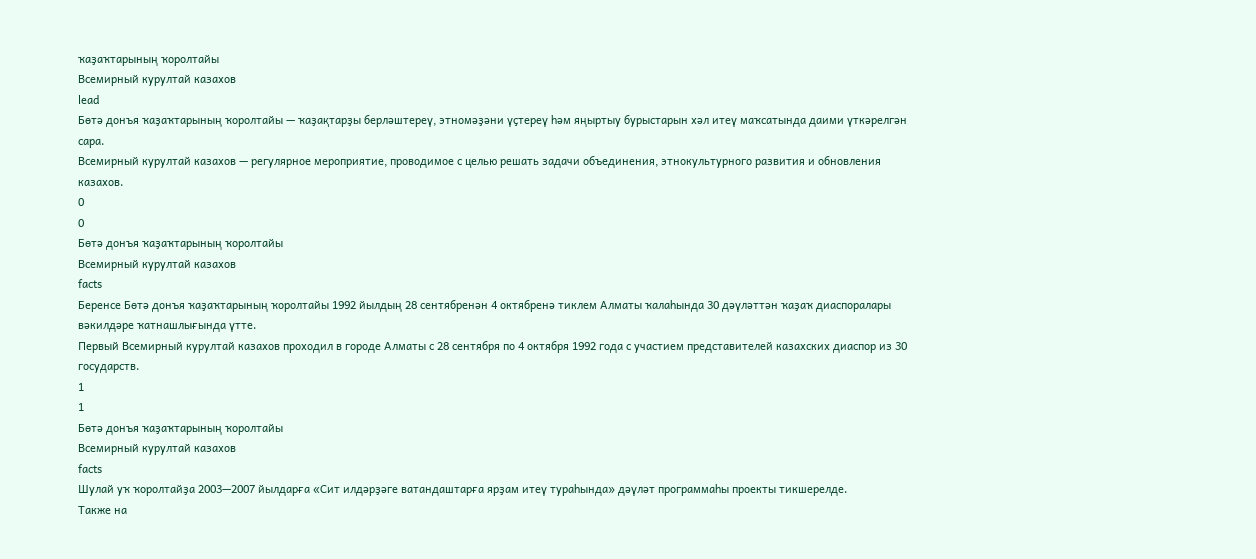ҡаҙаҡтарының ҡоролтайы
Всемирный курултай казахов
lead
Бөтә донъя ҡаҙаҡтарының ҡоролтайы — ҡаҙақтарҙы берләштереү, этномәҙәни үҫтереү һәм яңыртыу бурыстарын хәл итеү маҡсатында даими үткәрелгән сара.
Всемирный курултай казахов — регулярное мероприятие, проводимое с целью решать задачи объединения, этнокультурного развития и обновления казахов.
0
0
Бөтә донъя ҡаҙаҡтарының ҡоролтайы
Всемирный курултай казахов
facts
Беренсе Бөтә донъя ҡаҙаҡтарының ҡоролтайы 1992 йылдың 28 сентябренән 4 октябренә тиклем Алматы ҡалаһында 30 дәүләттән ҡаҙаҡ диаспоралары вәкилдәре ҡатнашлығында үтте.
Первый Всемирный курултай казахов проходил в городе Алматы с 28 сентября по 4 октября 1992 года с участием представителей казахских диаспор из 30 государств.
1
1
Бөтә донъя ҡаҙаҡтарының ҡоролтайы
Всемирный курултай казахов
facts
Шулай уҡ ҡоролтайҙа 2003—2007 йылдарға «Сит илдәрҙәге ватандаштарға ярҙам итеү тураһында» дәүләт программаһы проекты тикшерелде.
Также на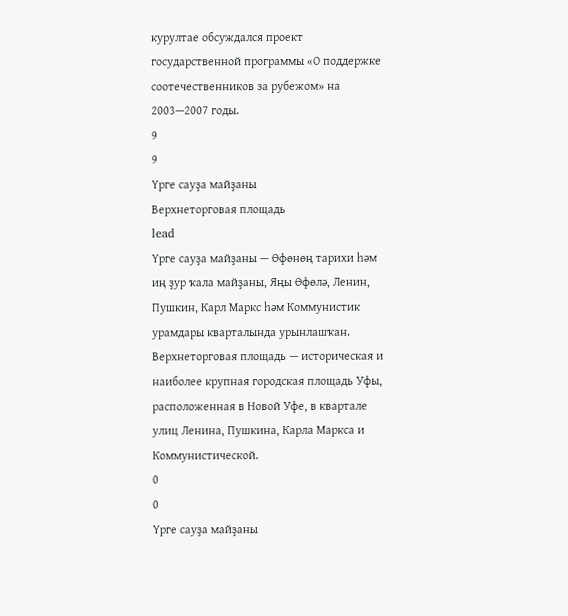курултае обсуждался проект государственной программы «О поддержке соотечественников за рубежом» на 2003—2007 годы.
9
9
Үрге сауҙа майҙаны
Верхнеторговая площадь
lead
Үрге сауҙа майҙаны — Өфөнөң тарихи һәм иң ҙур ҡала майҙаны, Яңы Өфөлә, Ленин, Пушкин, Карл Маркс һәм Коммунистик урамдары кварталында урынлашҡан.
Верхнеторговая площадь — историческая и наиболее крупная городская площадь Уфы, расположенная в Новой Уфе, в квартале улиц Ленина, Пушкина, Карла Маркса и Коммунистической.
0
0
Үрге сауҙа майҙаны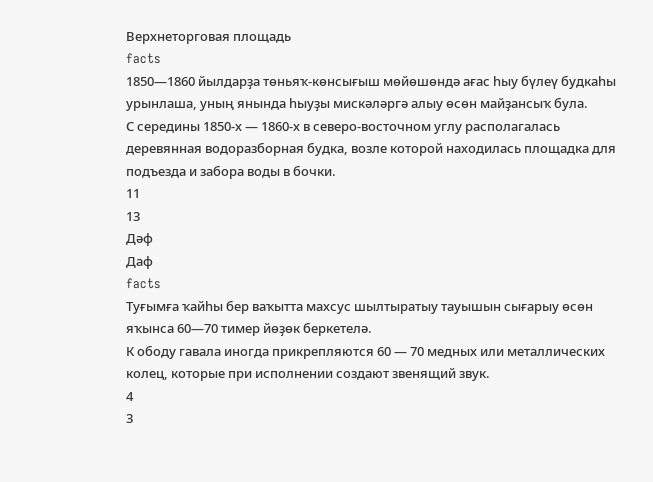Верхнеторговая площадь
facts
1850—1860 йылдарҙа төньяҡ-көнсығыш мөйөшөндә ағас һыу бүлеү будкаһы урынлаша, уның янында һыуҙы мискәләргә алыу өсөн майҙансыҡ була.
С середины 1850-х — 1860-х в северо-восточном углу располагалась деревянная водоразборная будка, возле которой находилась площадка для подъезда и забора воды в бочки.
11
13
Дәф
Даф
facts
Туғымға ҡайһы бер ваҡытта махсус шылтыратыу тауышын сығарыу өсөн яҡынса 60—70 тимер йөҙөк беркетелә.
К ободу гавала иногда прикрепляются 60 — 70 медных или металлических колец, которые при исполнении создают звенящий звук.
4
3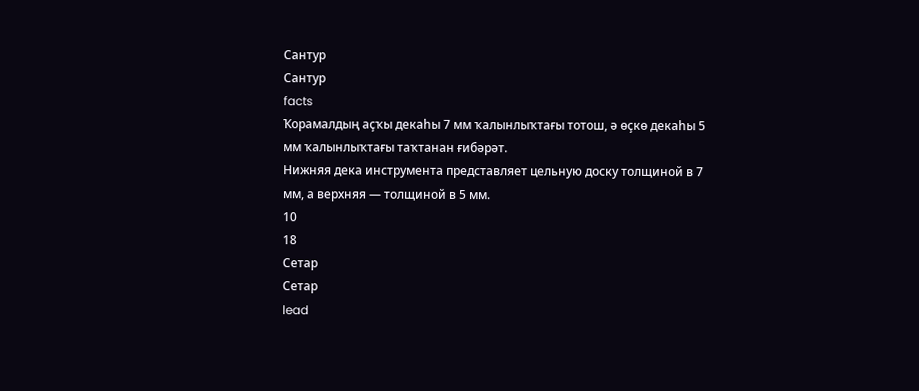Сантур
Сантур
facts
Ҡорамалдың аҫҡы декаһы 7 мм ҡалынлыҡтағы тотош, ә өҫкө декаһы 5 мм ҡалынлыҡтағы таҡтанан ғибәрәт.
Нижняя дека инструмента представляет цельную доску толщиной в 7 мм, а верхняя — толщиной в 5 мм.
10
18
Сетар
Сетар
lead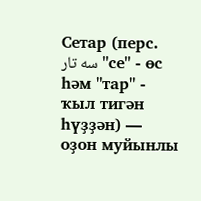Сетар (перс. سه ‌تار "се" - өс һәм "тар" - ҡыл тигән һүҙҙән) — оҙон муйынлы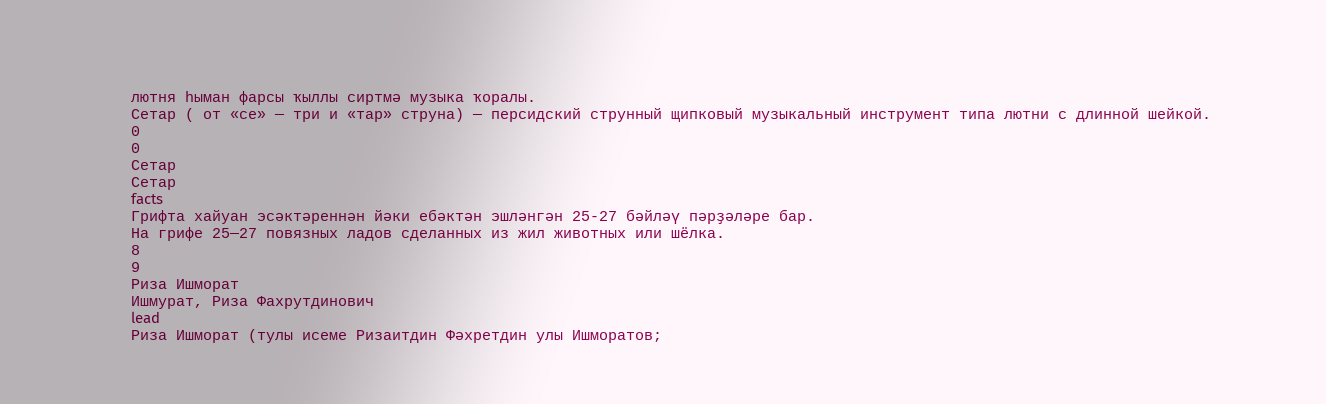лютня һыман фарсы ҡыллы сиртмә музыка ҡоралы.
Сетар ( от «се» — три и «тар» струна) — персидский струнный щипковый музыкальный инструмент типа лютни с длинной шейкой.
0
0
Сетар
Сетар
facts
Грифта хайуан эсәктәреннән йәки ебәктән эшләнгән 25-27 бәйләү пәрҙәләре бар.
На грифе 25—27 повязных ладов сделанных из жил животных или шёлка.
8
9
Риза Ишморат
Ишмурат, Риза Фахрутдинович
lead
Риза Ишморат (тулы исеме Ризаитдин Фәхретдин улы Ишморатов;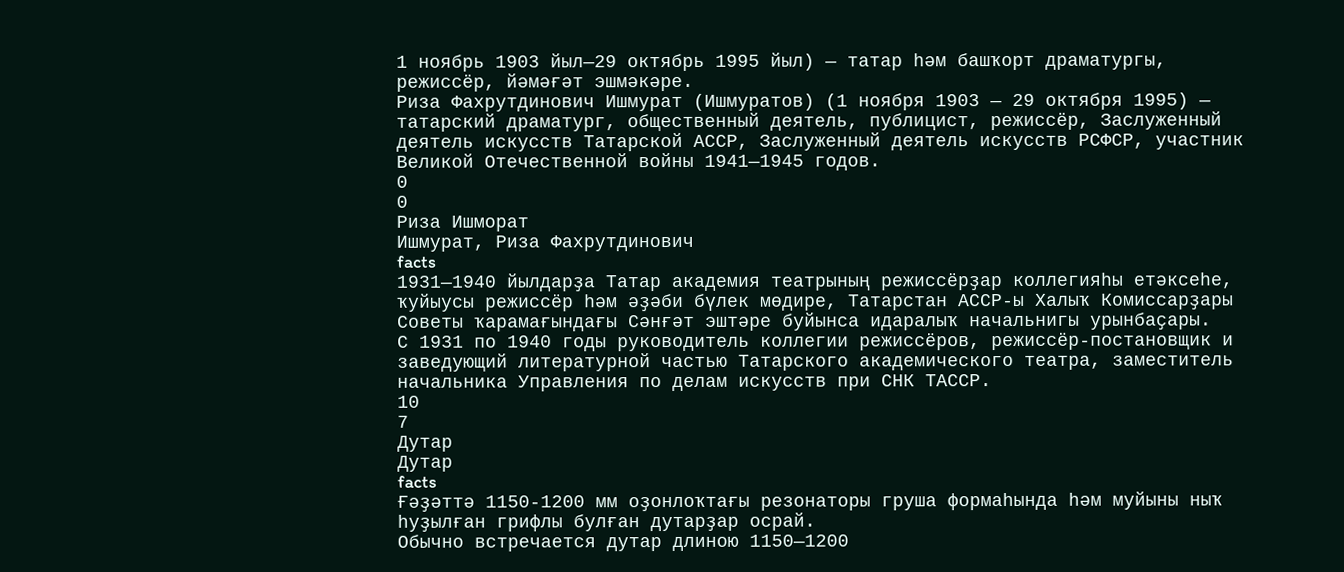1 ноябрь 1903 йыл—29 октябрь 1995 йыл) — татар һәм башҡорт драматургы, режиссёр, йәмәғәт эшмәкәре.
Риза Фахрутдинович Ишмурат (Ишмуратов) (1 ноября 1903 — 29 октября 1995) — татарский драматург, общественный деятель, публицист, режиссёр, Заслуженный деятель искусств Татарской АССР, Заслуженный деятель искусств РСФСР, участник Великой Отечественной войны 1941—1945 годов.
0
0
Риза Ишморат
Ишмурат, Риза Фахрутдинович
facts
1931—1940 йылдарҙа Татар академия театрының режиссёрҙар коллегияһы етәксеһе, ҡуйыусы режиссёр һәм әҙәби бүлек мөдире, Татарстан АССР-ы Халыҡ Комиссарҙары Советы ҡарамағындағы Сәнғәт эштәре буйынса идаралыҡ начальнигы урынбаҫары.
С 1931 по 1940 годы руководитель коллегии режиссёров, режиссёр-постановщик и заведующий литературной частью Татарского академического театра, заместитель начальника Управления по делам искусств при СНК ТАССР.
10
7
Дутар
Дутар
facts
Ғәҙәттә 1150-1200 мм оҙонлоҡтағы резонаторы груша формаһында һәм муйыны ныҡ һуҙылған грифлы булған дутарҙар осрай.
Обычно встречается дутар длиною 1150—1200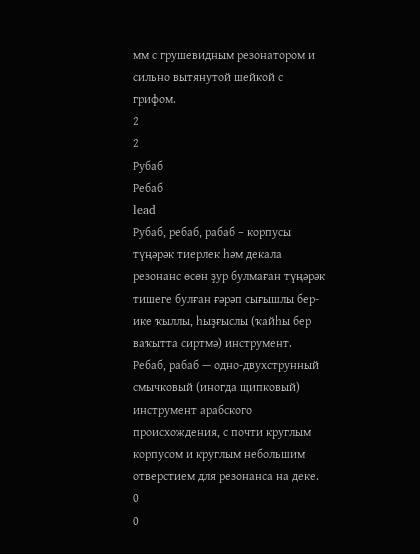мм с грушевидным резонатором и сильно вытянутой шейкой с грифом.
2
2
Рубаб
Ребаб
lead
Рубаб, ребаб, рабаб – корпусы түңәрәк тиерлек һәм декала резонанс өсөн ҙур булмаған түңәрәк тишеге булған ғәрәп сығышлы бер-ике ҡыллы, һыҙғыслы (ҡайһы бер ваҡытта сиртмә) инструмент.
Ребаб, рабаб — одно-двухструнный смычковый (иногда щипковый) инструмент арабского происхождения, с почти круглым корпусом и круглым небольшим отверстием для резонанса на деке.
0
0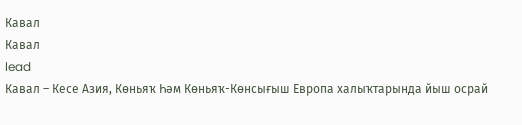Кавал
Кавал
lead
Кавал – Кесе Азия, Көньяҡ Һәм Көньяҡ-Көнсығыш Европа халыҡтарында йыш осрай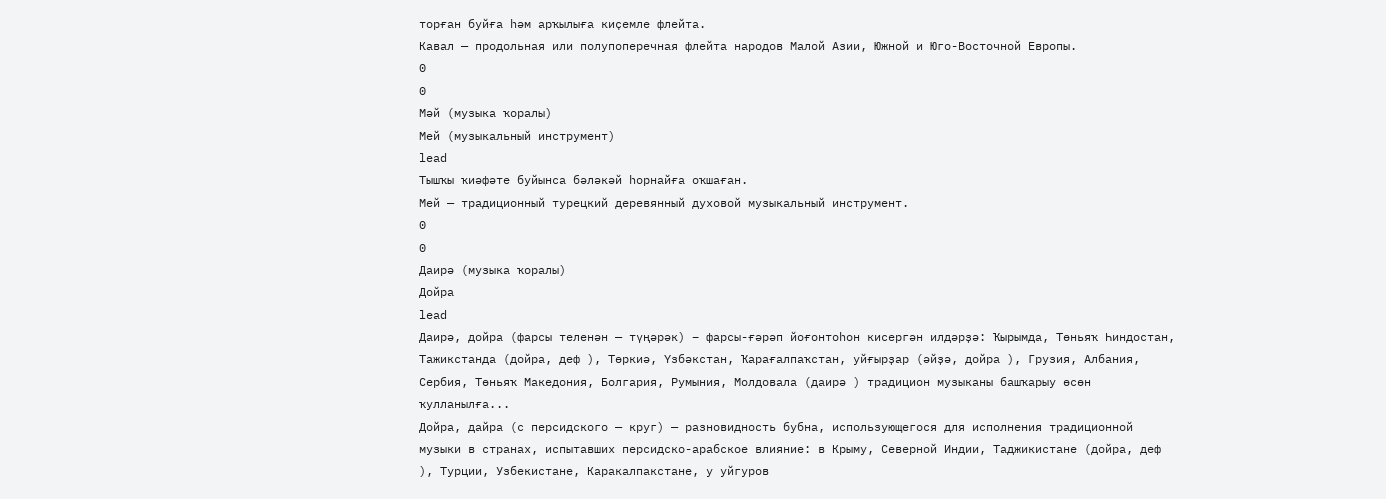торған буйға һәм арҡылыға киҫемле флейта.
Кавал — продольная или полупоперечная флейта народов Малой Азии, Южной и Юго-Восточной Европы.
0
0
Мәй (музыка ҡоралы)
Мей (музыкальный инструмент)
lead
Тышҡы ҡиәфәте буйынса бәләкәй һорнайға оҡшаған.
Мей — традиционный турецкий деревянный духовой музыкальный инструмент.
0
0
Даирә (музыка ҡоралы)
Дойра
lead
Даирә, дойра (фарсы теленән — түңәрәк) – фарсы-ғәрәп йоғонтоһон кисергән илдәрҙә: Ҡырымда, Төньяҡ Һиндостан, Тажикстанда (дойра, деф ), Төркиә, Үзбәкстан, Ҡарағалпаҡстан, уйғырҙар (әйҙә, дойра ), Грузия, Албания, Сербия, Төньяҡ Македония, Болгария, Румыния, Молдовала (даирә ) традицион музыканы башҡарыу өсөн ҡулланылға...
Дойра, дайра (с персидского — круг) — разновидность бубна, использующегося для исполнения традиционной музыки в странах, испытавших персидско-арабское влияние: в Крыму, Северной Индии, Таджикистане (дойра, деф ), Турции, Узбекистане, Каракалпакстане, у уйгуров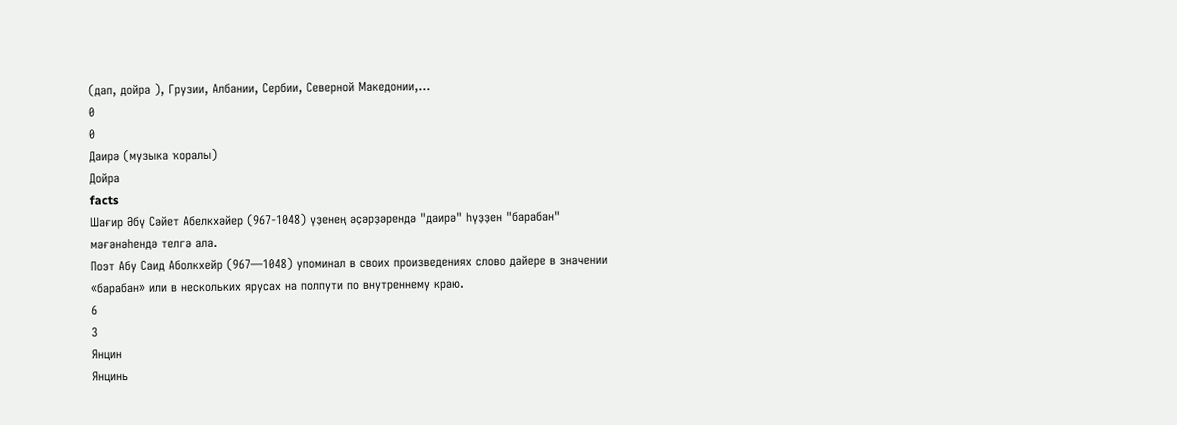(дап, дойра ), Грузии, Албании, Сербии, Северной Македонии,...
0
0
Даирә (музыка ҡоралы)
Дойра
facts
Шағир Әбү Сәйет Абелкхәйер (967-1048) үҙенең әҫәрҙәрендә "даирә" һүҙҙен "барабан" мәғәнәһендә телгә ала.
Поэт Абу Саид Аболкхейр (967—1048) упоминал в своих произведениях слово дайере в значении «барабан» или в нескольких ярусах на полпути по внутреннему краю.
6
3
Янцин
Янцинь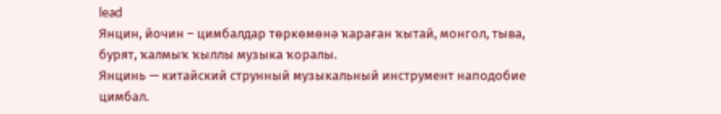lead
Янцин, йочин – цимбалдар төркөмөнә ҡараған ҡытай, монгол, тыва, бурят, ҡалмыҡ ҡыллы музыка ҡоралы.
Янцинь — китайский струнный музыкальный инструмент наподобие цимбал.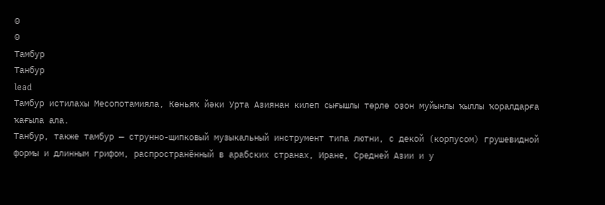0
0
Тамбур
Танбур
lead
Тамбур истилахы Месопотамияла, Көньяҡ йәки Урта Азиянан килеп сығышлы төрлө оҙон муйынлы ҡыллы ҡоралдарға ҡағыла ала.
Танбур, также тамбур — струнно-щипковый музыкальный инструмент типа лютни, с декой (корпусом) грушевидной формы и длинным грифом, распространённый в арабских странах, Иране, Средней Азии и у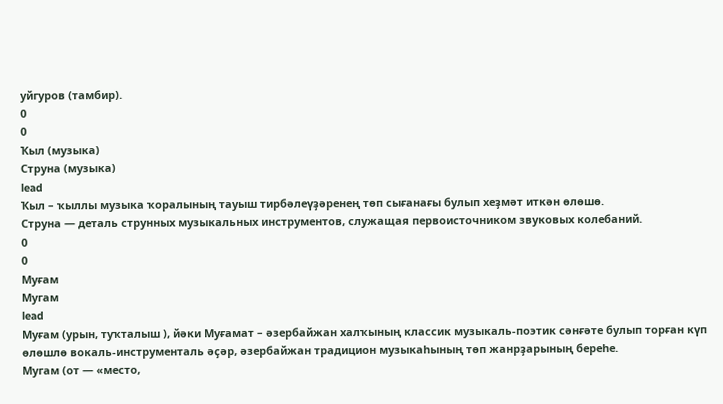уйгуров (тамбир).
0
0
Ҡыл (музыка)
Струна (музыка)
lead
Ҡыл – ҡыллы музыка ҡоралының тауыш тирбәлеүҙәренең төп сығанағы булып хеҙмәт иткән өлөшө.
Струна — деталь струнных музыкальных инструментов, служащая первоисточником звуковых колебаний.
0
0
Муғам
Мугам
lead
Муғам (урын, туҡталыш ), йәки Муғамат – әзербайжан халҡының классик музыкаль-поэтик сәнғәте булып торған күп өлөшлө вокаль-инструменталь әҫәр, әзербайжан традицион музыкаһының төп жанрҙарының береһе.
Мугам (от — «место,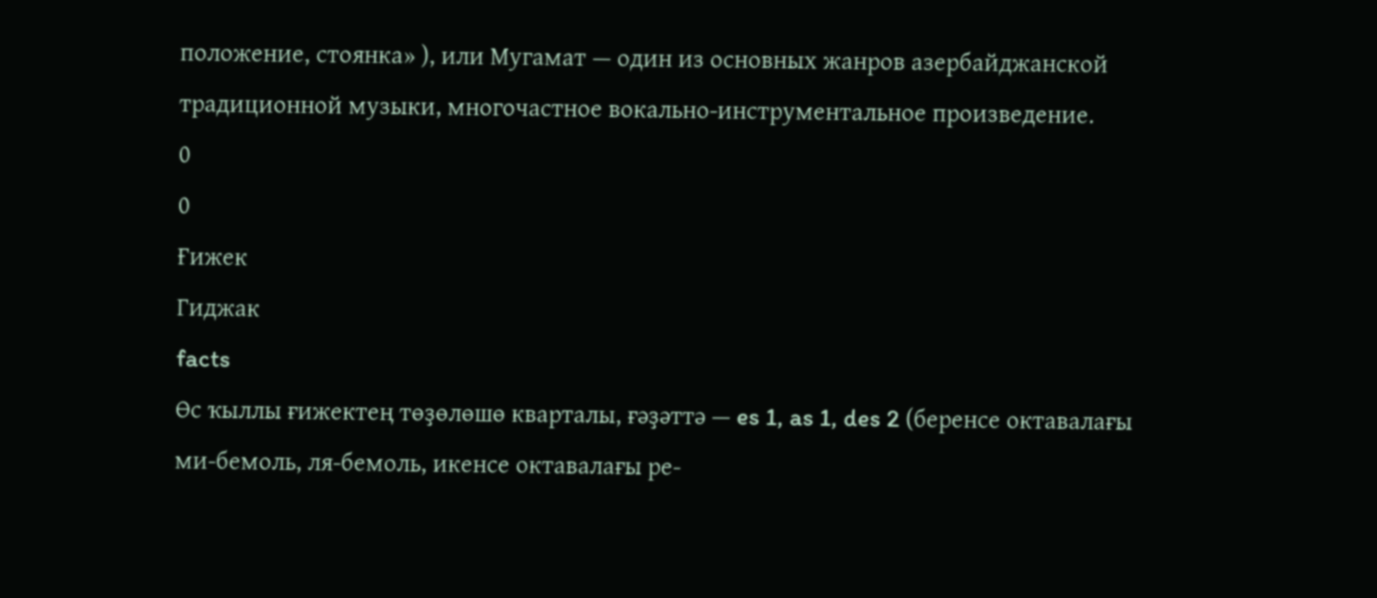положение, стоянка» ), или Мугамат — один из основных жанров азербайджанской традиционной музыки, многочастное вокально-инструментальное произведение.
0
0
Ғижек
Гиджак
facts
Өс ҡыллы ғижектең төҙөлөшө кварталы, ғәҙәттә — es 1, as 1, des 2 (беренсе октавалағы ми-бемоль, ля-бемоль, икенсе октавалағы ре-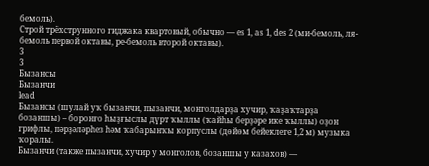бемоль).
Строй трёхструнного гиджака квартовый, обычно — es 1, as 1, des 2 (ми-бемоль, ля-бемоль первой октавы, ре-бемоль второй октавы).
3
3
Бызансы
Бызанчи
lead
Бызансы (шулай уҡ бызанчи, пызанчи, монголдарҙа хучир, ҡаҙаҡтарҙа бозаншы) – боронғо һыҙғыслы дүрт ҡыллы (ҡайһы берҙәре ике ҡыллы) оҙон грифлы, пәрҙәләрһез һәм ҡабарынҡы корпуслы (дөйөм бейеклеге 1,2 м) музыка ҡоралы.
Бызанчи (также пызанчи, хучир у монголов, бозаншы у казахов) —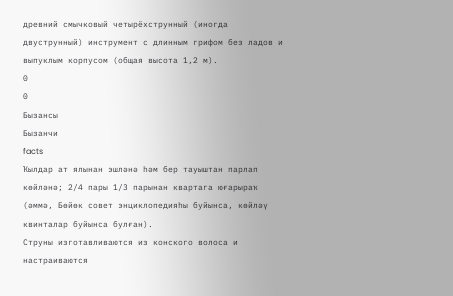древний смычковый четырёхструнный (иногда двуструнный) инструмент с длинным грифом без ладов и выпуклым корпусом (общая высота 1,2 м).
0
0
Бызансы
Бызанчи
facts
Ҡылдар ат ялынан эшләнә һәм бер тауыштан парлап көйләнә; 2/4 пары 1/3 парынан квартага юғарыраҡ (әммә, Бөйөк совет энциклопедияһы буйынса, көйләү квинталар буйынса булған).
Струны изготавливаются из конского волоса и настраиваются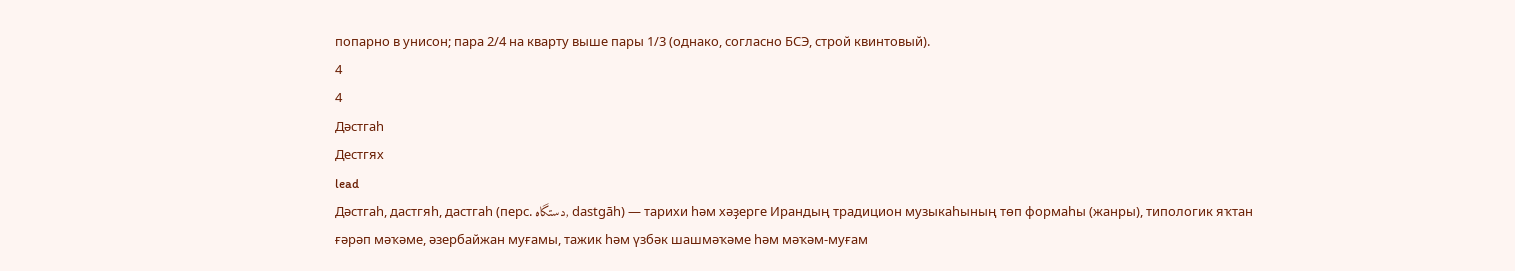попарно в унисон; пара 2/4 на кварту выше пары 1/3 (однако, согласно БСЭ, строй квинтовый).
4
4
Дәстгаһ
Дестгях
lead
Дәстгаһ, дастгяһ, дастгаһ (перс. دستگاه, dastgāh) — тарихи һәм хәҙерге Ирандың традицион музыкаһының төп формаһы (жанры), типологик яҡтан ғәрәп мәҡәме, әзербайжан муғамы, тажик һәм үзбәк шашмәҡәме һәм мәҡәм-муғам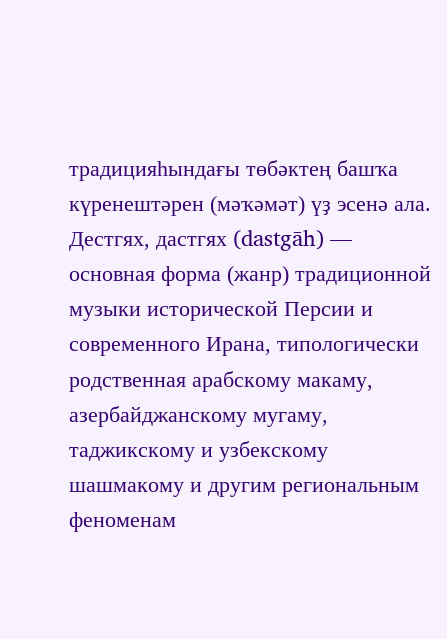традицияһындағы төбәктең башҡа күренештәрен (мәҡәмәт) үҙ эсенә ала.
Дестгях, дастгях (dastgāh) — основная форма (жанр) традиционной музыки исторической Персии и современного Ирана, типологически родственная арабскому макаму, азербайджанскому мугаму, таджикскому и узбекскому шашмакому и другим региональным феноменам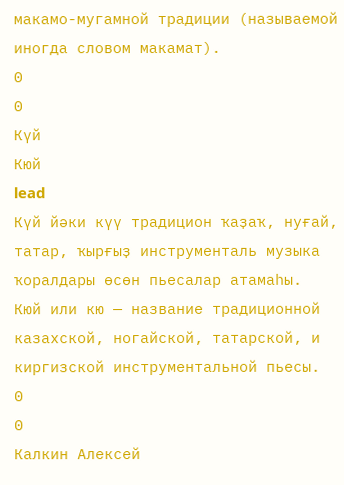макамо-мугамной традиции (называемой иногда словом макамат).
0
0
Күй
Кюй
lead
Күй йәки күү традицион ҡаҙаҡ, нуғай, татар, ҡырғыҙ инструменталь музыка ҡоралдары өсөн пьесалар атамаһы.
Кюй или кю — название традиционной казахской, ногайской, татарской, и киргизской инструментальной пьесы.
0
0
Калкин Алексей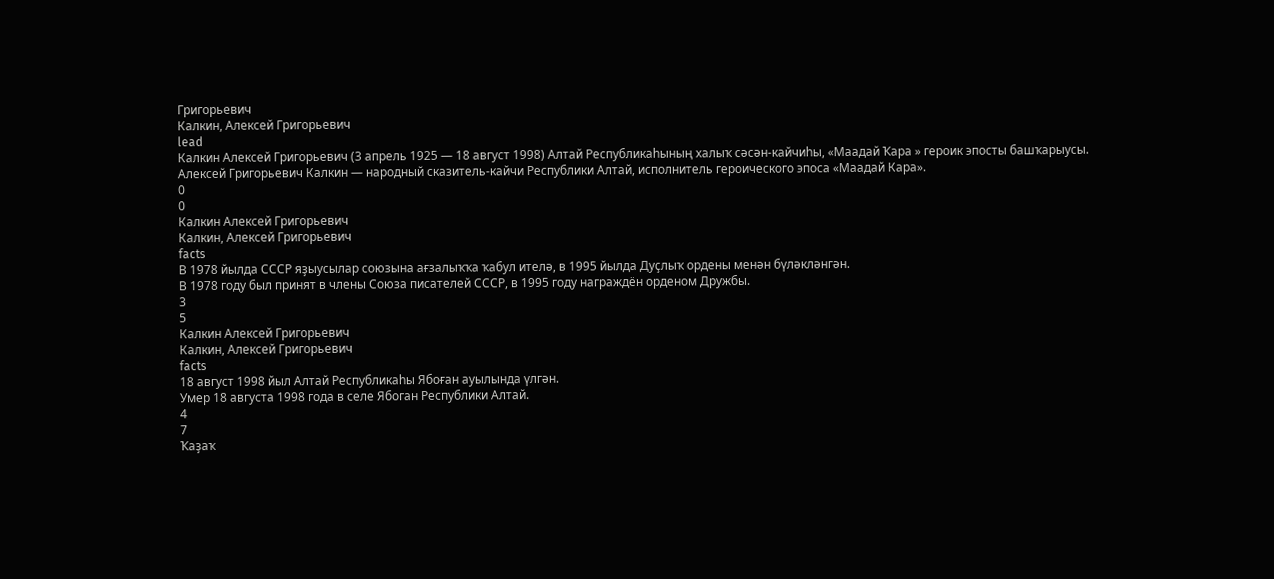Григорьевич
Калкин, Алексей Григорьевич
lead
Калкин Алексей Григорьевич (3 апрель 1925 — 18 август 1998) Алтай Республикаһының халыҡ сәсән-кайчиһы, «Маадай Ҡара » героик эпосты башҡарыусы.
Алексей Григорьевич Калкин — народный сказитель-кайчи Республики Алтай, исполнитель героического эпоса «Маадай Кара».
0
0
Калкин Алексей Григорьевич
Калкин, Алексей Григорьевич
facts
В 1978 йылда СССР яҙыусылар союзына ағзалыҡҡа ҡабул ителә, в 1995 йылда Дуҫлыҡ ордены менән бүләкләнгән.
В 1978 году был принят в члены Союза писателей СССР, в 1995 году награждён орденом Дружбы.
3
5
Калкин Алексей Григорьевич
Калкин, Алексей Григорьевич
facts
18 август 1998 йыл Алтай Республикаһы Ябоған ауылында үлгән.
Умер 18 августа 1998 года в селе Ябоган Республики Алтай.
4
7
Ҡаҙаҡ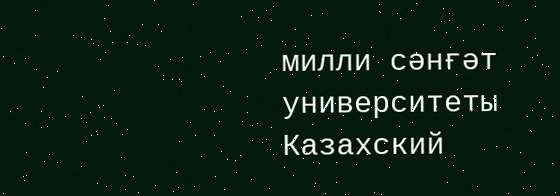милли сәнғәт университеты
Казахский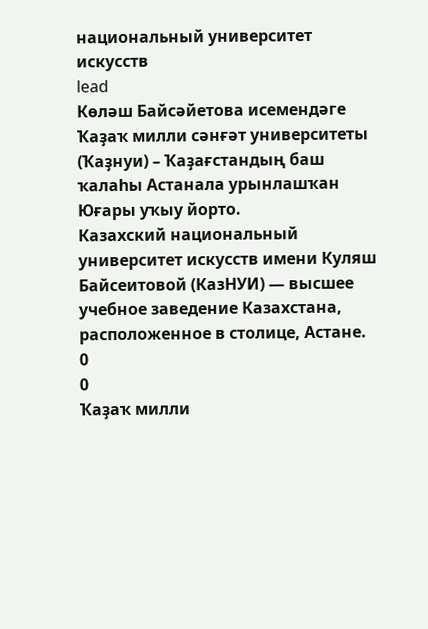национальный университет искусств
lead
Көләш Байсәйетова исемендәге Ҡаҙаҡ милли сәнғәт университеты (Ҡаҙнуи) – Ҡаҙағстандың баш ҡалаһы Астанала урынлашҡан Юғары уҡыу йорто.
Казахский национальный университет искусств имени Куляш Байсеитовой (КазНУИ) — высшее учебное заведение Казахстана, расположенное в столице, Астане.
0
0
Ҡаҙаҡ милли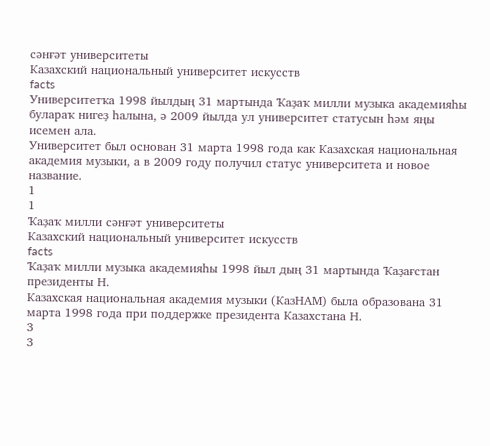сәнғәт университеты
Казахский национальный университет искусств
facts
Университетҡа 1998 йылдың 31 мартында Ҡаҙаҡ милли музыка академияһы булараҡ нигеҙ һалына, ә 2009 йылда ул университет статусын һәм яңы исемен ала.
Университет был основан 31 марта 1998 года как Казахская национальная академия музыки, а в 2009 году получил статус университета и новое название.
1
1
Ҡаҙаҡ милли сәнғәт университеты
Казахский национальный университет искусств
facts
Ҡаҙаҡ милли музыка академияһы 1998 йыл дың 31 мартында Ҡаҙағстан президенты Н.
Казахская национальная академия музыки (КазНАМ) была образована 31 марта 1998 года при поддержке президента Казахстана Н.
3
3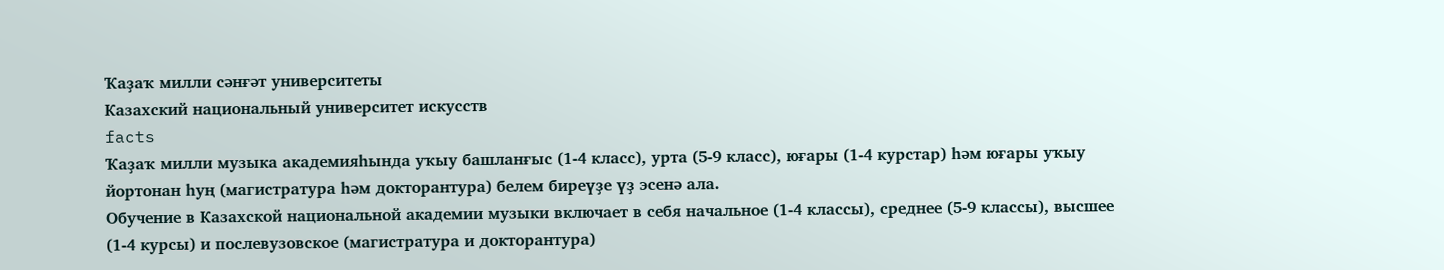Ҡаҙаҡ милли сәнғәт университеты
Казахский национальный университет искусств
facts
Ҡаҙаҡ милли музыка академияһында уҡыу башланғыс (1-4 класс), урта (5-9 класс), юғары (1-4 курстар) һәм юғары уҡыу йортонан һуң (магистратура һәм докторантура) белем биреүҙе үҙ эсенә ала.
Обучение в Казахской национальной академии музыки включает в себя начальное (1-4 классы), среднее (5-9 классы), высшее (1-4 курсы) и послевузовское (магистратура и докторантура)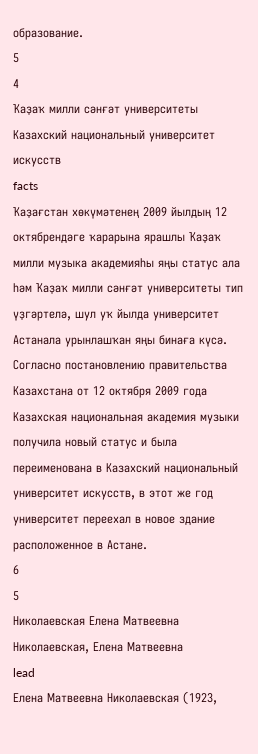образование.
5
4
Ҡаҙаҡ милли сәнғәт университеты
Казахский национальный университет искусств
facts
Ҡаҙағстан хөкүмәтенең 2009 йылдың 12 октябрендәге ҡарарына ярашлы Ҡаҙаҡ милли музыка академияһы яңы статус ала һәм Ҡаҙаҡ милли сәнғәт университеты тип үҙгәртелә, шул уҡ йылда университет Астанала урынлашҡан яңы бинаға күсә.
Согласно постановлению правительства Казахстана от 12 октября 2009 года Казахская национальная академия музыки получила новый статус и была переименована в Казахский национальный университет искусств, в этот же год университет переехал в новое здание расположенное в Астане.
6
5
Николаевская Елена Матвеевна
Николаевская, Елена Матвеевна
lead
Елена Матвеевна Николаевская (1923,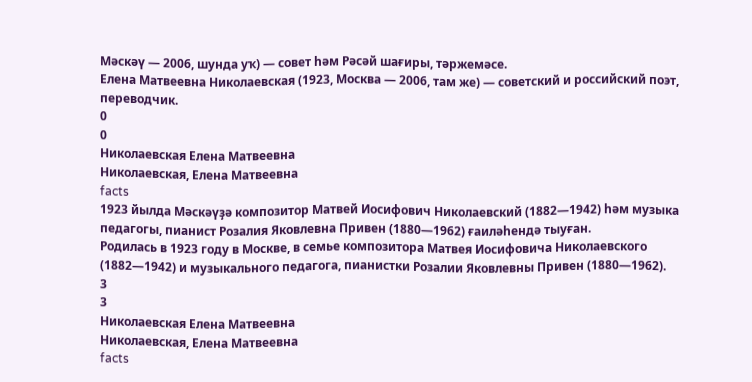Мәскәү — 2006, шунда уҡ) — совет һәм Рәсәй шағиры, тәржемәсе.
Елена Матвеевна Николаевская (1923, Москва — 2006, там же) — советский и российский поэт, переводчик.
0
0
Николаевская Елена Матвеевна
Николаевская, Елена Матвеевна
facts
1923 йылда Мәскәүҙә композитор Матвей Иосифович Николаевский (1882—1942) һәм музыка педагогы, пианист Розалия Яковлевна Привен (1880—1962) ғаиләһендә тыуған.
Родилась в 1923 году в Москве, в семье композитора Матвея Иосифовича Николаевского (1882—1942) и музыкального педагога, пианистки Розалии Яковлевны Привен (1880—1962).
3
3
Николаевская Елена Матвеевна
Николаевская, Елена Матвеевна
facts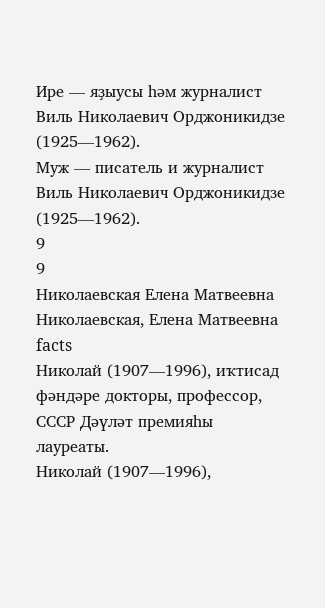Ире — яҙыусы һәм журналист Виль Николаевич Орджоникидзе (1925—1962).
Муж — писатель и журналист Виль Николаевич Орджоникидзе (1925—1962).
9
9
Николаевская Елена Матвеевна
Николаевская, Елена Матвеевна
facts
Николай (1907—1996), иҡтисад фәндәре докторы, профессор, СССР Дәүләт премияһы лауреаты.
Николай (1907—1996),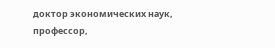доктор экономических наук, профессор,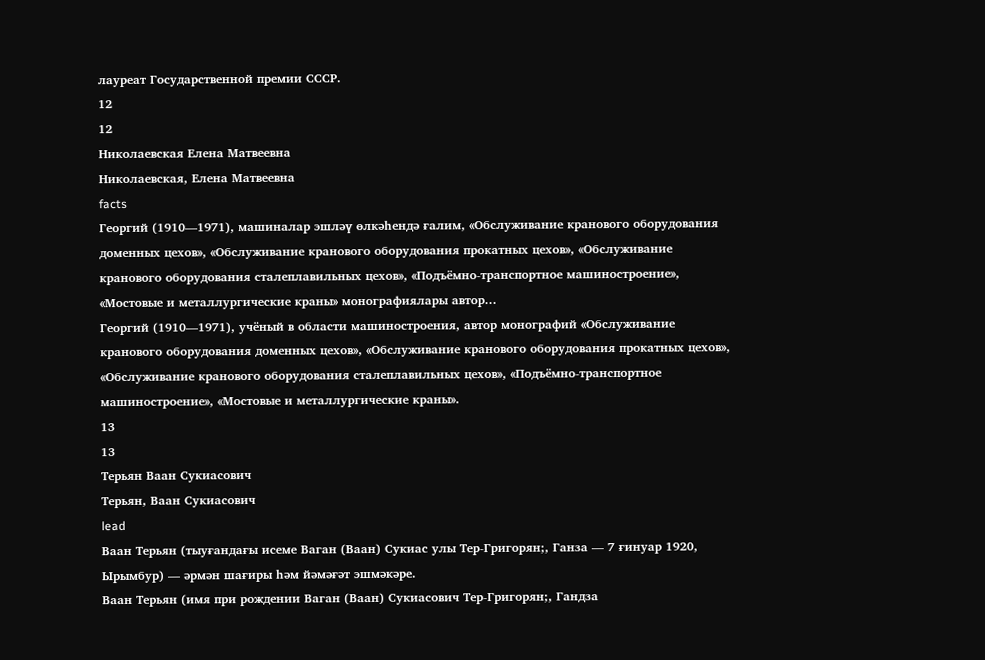лауреат Государственной премии СССР.
12
12
Николаевская Елена Матвеевна
Николаевская, Елена Матвеевна
facts
Георгий (1910—1971), машиналар эшләү өлкәһендә ғалим, «Обслуживание кранового оборудования доменных цехов», «Обслуживание кранового оборудования прокатных цехов», «Обслуживание кранового оборудования сталеплавильных цехов», «Подъёмно-транспортное машиностроение», «Мостовые и металлургические краны» монографиялары автор...
Георгий (1910—1971), учёный в области машиностроения, автор монографий «Обслуживание кранового оборудования доменных цехов», «Обслуживание кранового оборудования прокатных цехов», «Обслуживание кранового оборудования сталеплавильных цехов», «Подъёмно-транспортное машиностроение», «Мостовые и металлургические краны».
13
13
Терьян Ваан Сукиасович
Терьян, Ваан Сукиасович
lead
Ваан Терьян (тыуғандағы исеме Ваган (Ваан) Сукиас улы Тер-Григорян;, Ганза — 7 ғинуар 1920, Ырымбур) — әрмән шағиры һәм йәмәғәт эшмәкәре.
Ваан Терьян (имя при рождении Ваган (Ваан) Сукиасович Тер-Григорян;, Гандза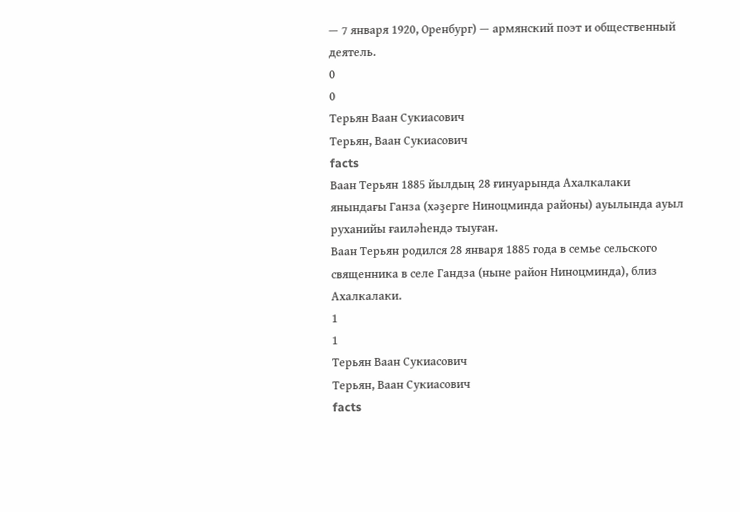— 7 января 1920, Оренбург) — армянский поэт и общественный деятель.
0
0
Терьян Ваан Сукиасович
Терьян, Ваан Сукиасович
facts
Ваан Терьян 1885 йылдың 28 ғинуарында Ахалкалаки янындағы Ганза (хәҙерге Ниноцминда районы) ауылында ауыл руханийы ғаиләһендә тыуған.
Ваан Терьян родился 28 января 1885 года в семье сельского священника в селе Гандза (ныне район Ниноцминда), близ Ахалкалаки.
1
1
Терьян Ваан Сукиасович
Терьян, Ваан Сукиасович
facts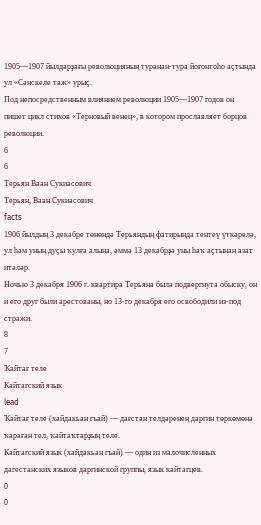1905—1907 йылдарҙағы революцияның туранан-тура йоғонтоһо аҫтында ул «Сәнскеле таж» урыҫ.
Под непосредственным влиянием революции 1905—1907 годов он пишет цикл стихов «Терновый венец», в котором прославляет борцов революции.
6
6
Терьян Ваан Сукиасович
Терьян, Ваан Сукиасович
facts
1906 йылдың 3 декабре төнөндә Терьяндың фатирында тентеү үткәрелә, ул һәм уның дуҫы ҡулға алына, әммә 13 декабрҙә уны һаҡ аҫтынан азат итәләр.
Ночью 3 декабря 1906 г. квартира Терьяна была подвергнута обыску, он и его друг были арестованы, но 13-го декабря его освободили из-под стражи.
8
7
Ҡайтағ теле
Кайтагский язык
lead
Ҡайтағ теле (хайдакьан гъай) — дағстан телдәренең даргин төркөмөнә ҡараған тел, ҡайтаҡтарҙың теле.
Кайтагский язык (хайдакьан гъай) — один из малочисленных дагестанских языков даргинской группы, язык кайтагцев.
0
0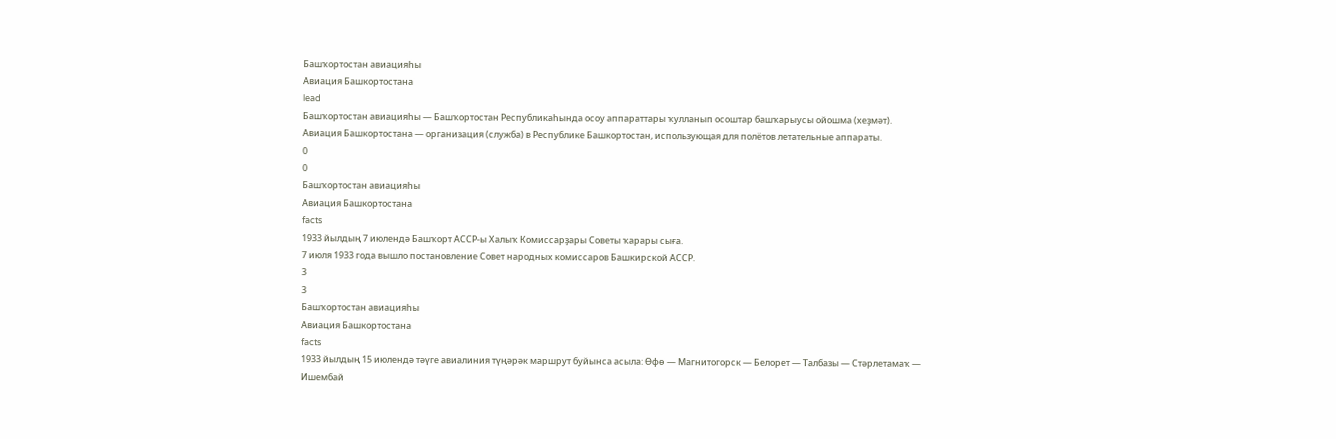Башҡортостан авиацияһы
Авиация Башкортостана
lead
Башҡортостан авиацияһы — Башҡортостан Республикаһында осоу аппараттары ҡулланып осоштар башҡарыусы ойошма (хеҙмәт).
Авиация Башкортостана — организация (служба) в Республике Башкортостан, использующая для полётов летательные аппараты.
0
0
Башҡортостан авиацияһы
Авиация Башкортостана
facts
1933 йылдың 7 июлендә Башҡорт АССР-ы Халыҡ Комиссарҙары Советы ҡарары сыға.
7 июля 1933 года вышло постановление Совет народных комиссаров Башкирской АССР.
3
3
Башҡортостан авиацияһы
Авиация Башкортостана
facts
1933 йылдың 15 июлендә тәүге авиалиния түңәрәк маршрут буйынса асыла: Өфө — Магнитогорск — Белорет — Талбазы — Стәрлетамаҡ — Ишембай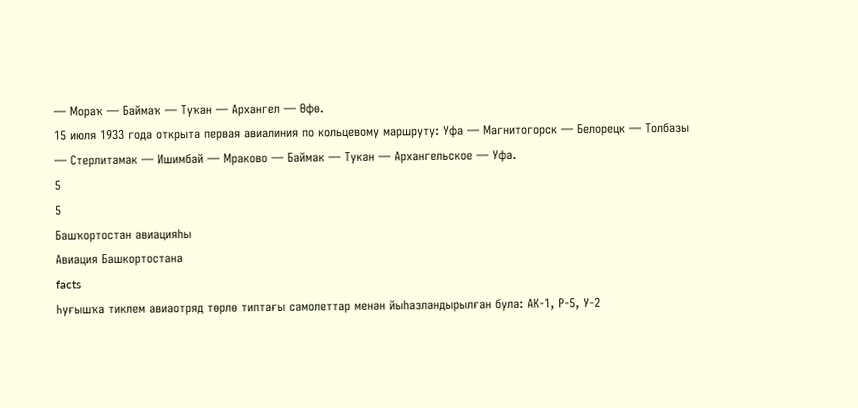— Мораҡ — Баймаҡ — Туҡан — Архангел — Өфө.
15 июля 1933 года открыта первая авиалиния по кольцевому маршруту: Уфа — Магнитогорск — Белорецк — Толбазы — Стерлитамак — Ишимбай — Мраково — Баймак — Тукан — Архангельское — Уфа.
5
5
Башҡортостан авиацияһы
Авиация Башкортостана
facts
Һуғышҡа тиклем авиаотряд төрлө типтағы самолеттар менән йыһазландырылған була: АК-1, Р-5, У-2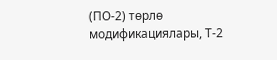(ПО-2) төрлө модификациялары, Т-2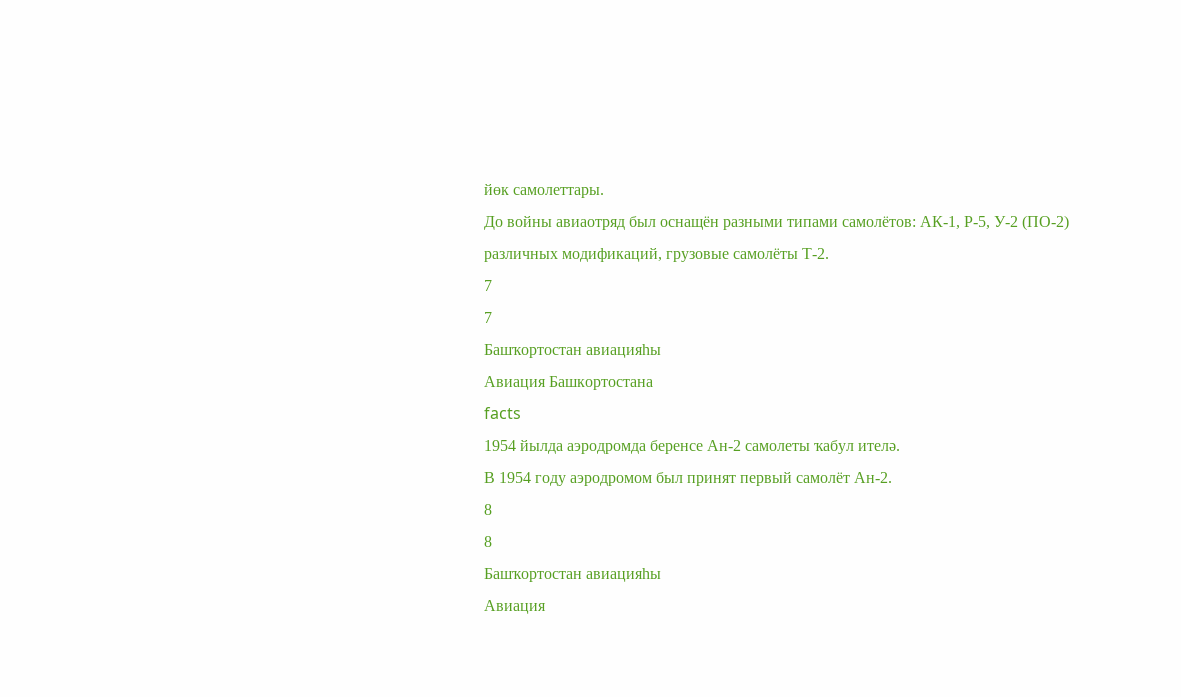йөк самолеттары.
До войны авиаотряд был оснащён разными типами самолётов: АК-1, Р-5, У-2 (ПО-2) различных модификаций, грузовые самолёты Т-2.
7
7
Башҡортостан авиацияһы
Авиация Башкортостана
facts
1954 йылда аэродромда беренсе Ан-2 самолеты ҡабул ителә.
В 1954 году аэродромом был принят первый самолёт Ан-2.
8
8
Башҡортостан авиацияһы
Авиация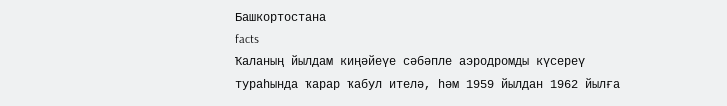Башкортостана
facts
Ҡаланың йылдам киңәйеүе сәбәпле аэродромды күсереү тураһында ҡарар ҡабул ителә, һәм 1959 йылдан 1962 йылға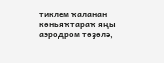тиклем ҡаланан көньяҡтараҡ яңы аэродром төҙөлә,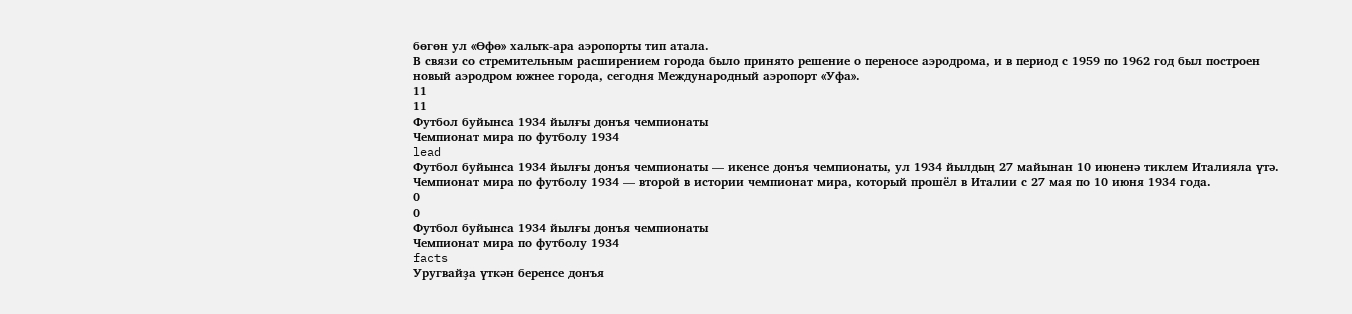бөгөн ул «Өфө» халыҡ-ара аэропорты тип атала.
В связи со стремительным расширением города было принято решение о переносе аэродрома, и в период с 1959 по 1962 год был построен новый аэродром южнее города, сегодня Международный аэропорт «Уфа».
11
11
Футбол буйынса 1934 йылғы донъя чемпионаты
Чемпионат мира по футболу 1934
lead
Футбол буйынса 1934 йылғы донъя чемпионаты — икенсе донъя чемпионаты, ул 1934 йылдың 27 майынан 10 июненә тиклем Италияла үтә.
Чемпионат мира по футболу 1934 — второй в истории чемпионат мира, который прошёл в Италии с 27 мая по 10 июня 1934 года.
0
0
Футбол буйынса 1934 йылғы донъя чемпионаты
Чемпионат мира по футболу 1934
facts
Уругвайҙа үткән беренсе донъя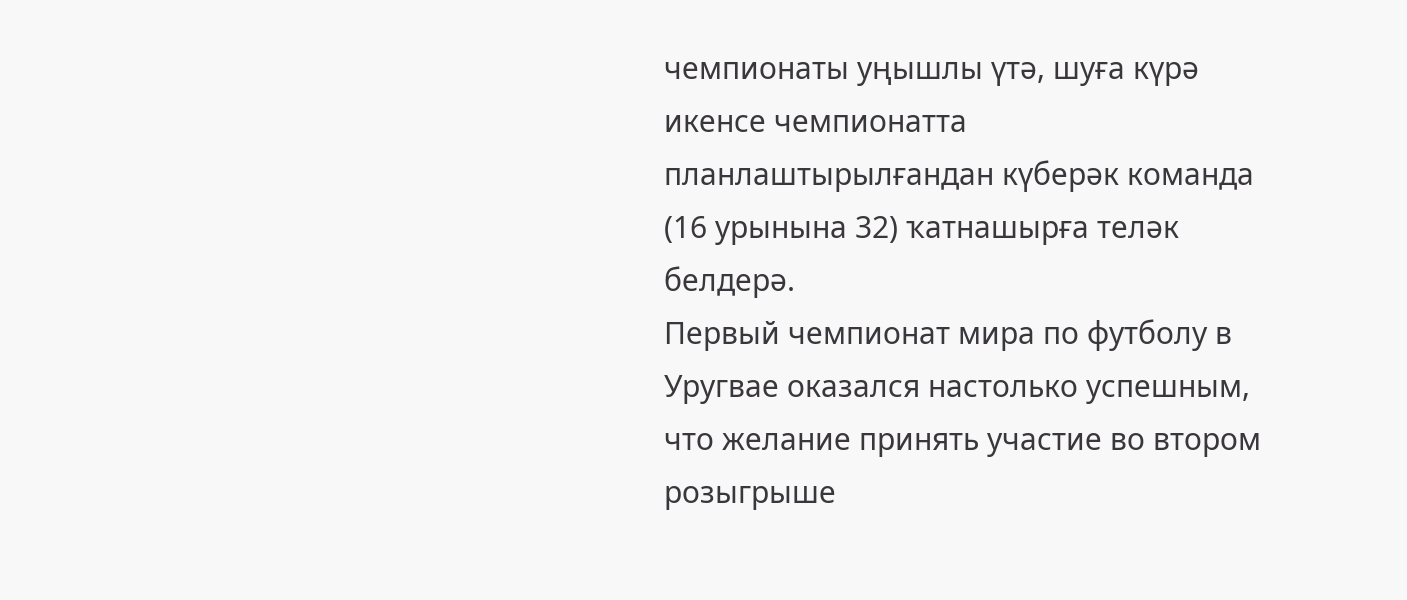чемпионаты уңышлы үтә, шуға күрә икенсе чемпионатта планлаштырылғандан күберәк команда (16 урынына 32) ҡатнашырға теләк белдерә.
Первый чемпионат мира по футболу в Уругвае оказался настолько успешным, что желание принять участие во втором розыгрыше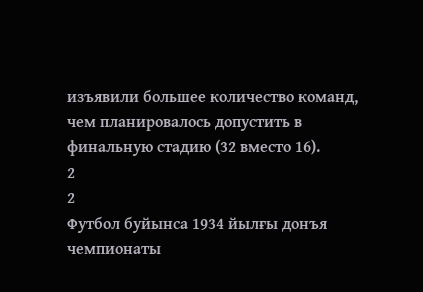изъявили большее количество команд, чем планировалось допустить в финальную стадию (32 вместо 16).
2
2
Футбол буйынса 1934 йылғы донъя чемпионаты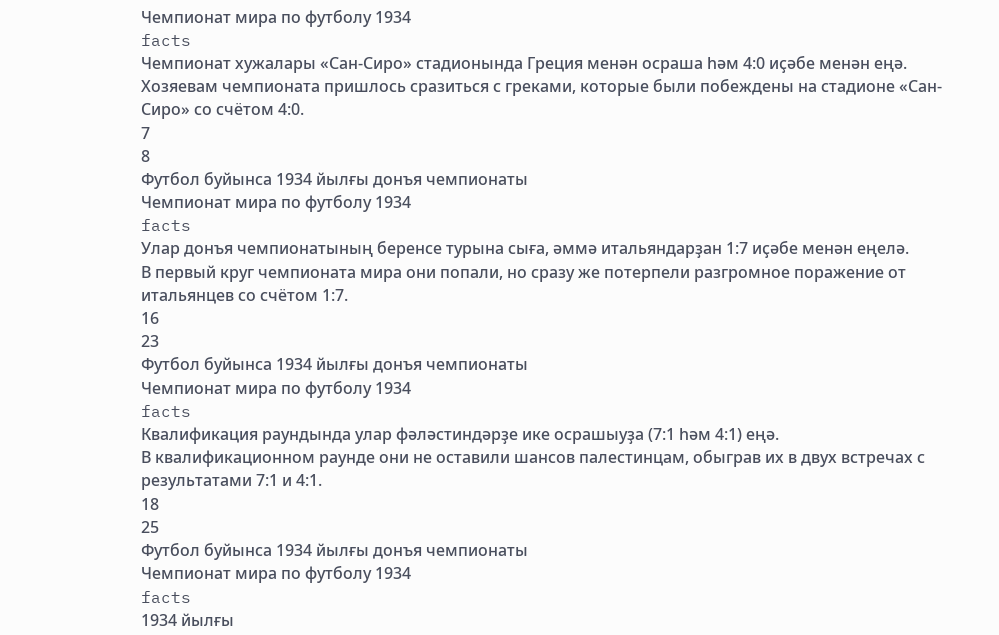Чемпионат мира по футболу 1934
facts
Чемпионат хужалары «Сан-Сиро» стадионында Греция менән осраша һәм 4:0 иҫәбе менән еңә.
Хозяевам чемпионата пришлось сразиться с греками, которые были побеждены на стадионе «Сан-Сиро» со счётом 4:0.
7
8
Футбол буйынса 1934 йылғы донъя чемпионаты
Чемпионат мира по футболу 1934
facts
Улар донъя чемпионатының беренсе турына сыға, әммә итальяндарҙан 1:7 иҫәбе менән еңелә.
В первый круг чемпионата мира они попали, но сразу же потерпели разгромное поражение от итальянцев со счётом 1:7.
16
23
Футбол буйынса 1934 йылғы донъя чемпионаты
Чемпионат мира по футболу 1934
facts
Квалификация раундында улар фәләстиндәрҙе ике осрашыуҙа (7:1 һәм 4:1) еңә.
В квалификационном раунде они не оставили шансов палестинцам, обыграв их в двух встречах с результатами 7:1 и 4:1.
18
25
Футбол буйынса 1934 йылғы донъя чемпионаты
Чемпионат мира по футболу 1934
facts
1934 йылғы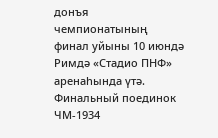донъя чемпионатының финал уйыны 10 июндә Римдә «Стадио ПНФ» аренаһында үтә.
Финальный поединок ЧМ-1934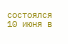состоялся 10 июня в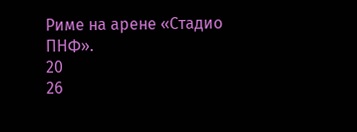Риме на арене «Стадио ПНФ».
20
26